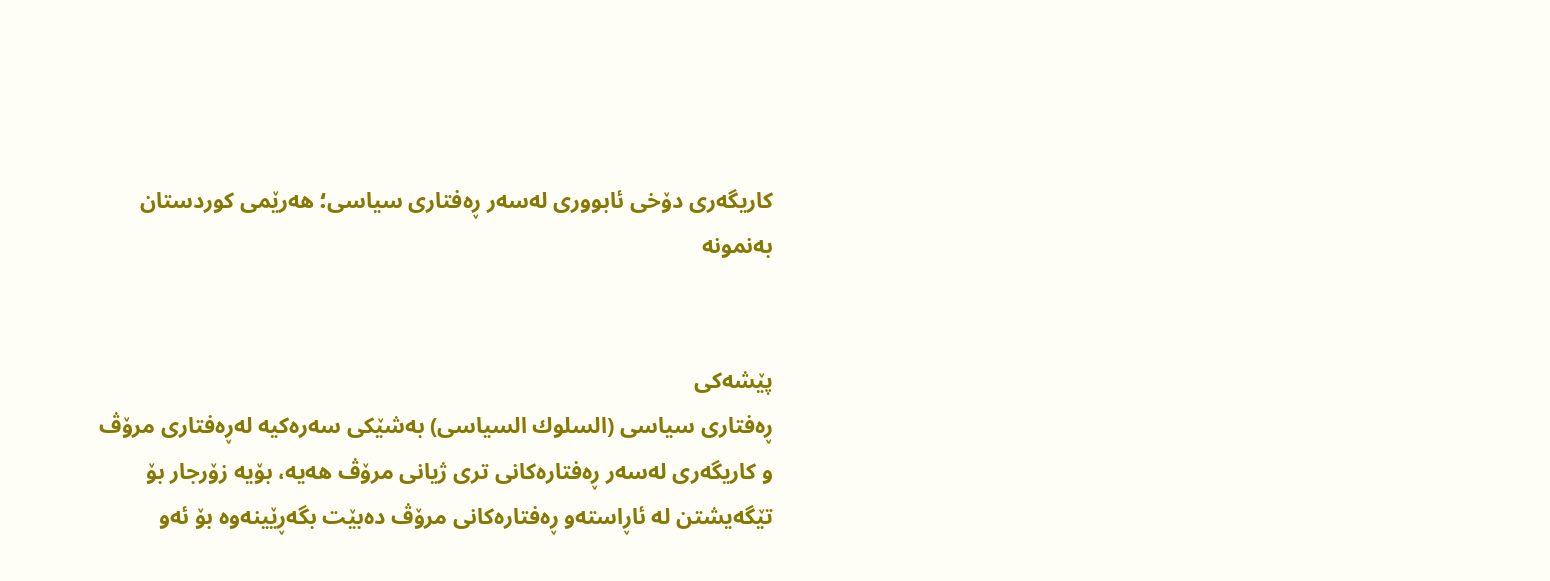كاریگه‌رى دۆخى ئابوورى له‌سه‌ر ڕه‌فتارى سیاسى؛ هه‌رێمى كوردستان به‌نمونه‌


پێشه‌كى
ڕه‌فتارى سیاسى (السلوك السیاسی) به‌شێكى سه‌ره‌كیه‌ له‌ڕه‌فتارى مرۆڤ و كاریگه‌رى له‌سه‌ر ڕه‌فتاره‌كانى ترى ژیانى مرۆڤ هه‌یه‌، بۆیه‌ زۆرجار بۆ تێگه‌یشتن له‌ ئاڕاسته‌و ڕه‌فتاره‌كانى مرۆڤ ده‌بێت بگه‌ڕێینه‌وه‌ بۆ ئه‌و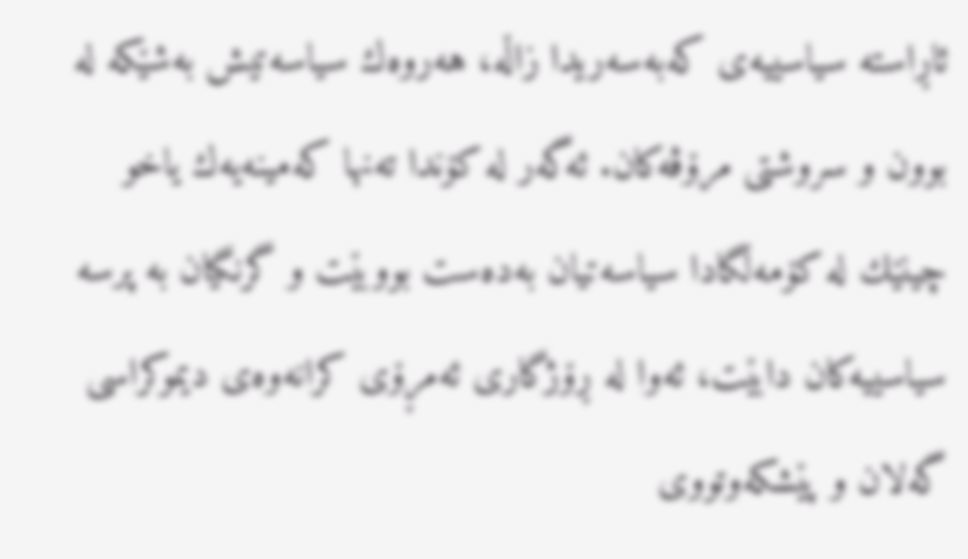ئاڕاسته‌ سیاسییه‌ى كه‌به‌سه‌ریدا زاڵه‌، هه‌روه‌ك سیاسه‌تیش به‌شێكه‌ له‌ بوون و سروشتى مرۆڤه‌كان. ئه‌گه‌ر له‌ كۆندا ته‌نها كه‌مینه‌یه‌ك یاخو چینێك له‌ كۆمه‌ڵگادا سیاسه‌تیان به‌ده‌ست بووبێت و گرنگیان به‌ پرسه‌ سیاسییه‌كان دابێت، ئه‌وا له‌ ڕۆژگارى ئه‌مڕۆى كرانه‌وه‌ى دیموكراسى گه‌لان و پێشكه‌وتووى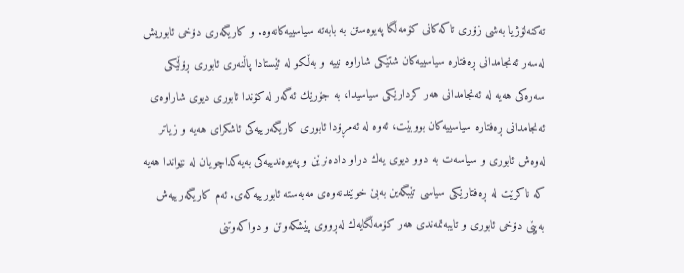ته‌كنه‌لۆژیا به‌شى زۆرى تاكه‌كانى كۆمه‌ڵگا په‌یوه‌ستن به‌ بابه‌ته‌ سیاسییه‌كانه‌وه‌. و كاریگه‌رى دۆخى ئابوریش له‌سه‌ر ئه‌نجامدانى ڕه‌فتاره‌ سیاسییه‌كان شتێكى شاراوه‌ نییه‌ و به‌ڵكو له‌ ئێستادا پاڵنه‌رى ئابورى ڕۆڵێكى سه‌ره‌كى هه‌یه‌ له‌ ئه‌نجامدانى هه‌ر كردارێكى سیاسیدا، به‌ جۆرێك ئه‌گه‌ر له‌ كۆندا ئابورى دیوى شاراوه‌ى ئه‌نجامدانى ڕه‌فتاره‌ سیاسییه‌كان بووبێت، ئه‌وه‌ له‌ ئه‌مڕۆدا ئابورى كاریگه‌رییه‌كى ئاشكراى هه‌یه‌ و زیاتر له‌وه‌ش ئابورى و سیاسه‌ت به‌ دوو دیوى یه‌ك دراو داده‌نرێن و په‌یوه‌ندییه‌كى به‌یه‌كداچویان له‌ نێواندا هه‌یه‌ كه‌ ناكرێت له‌ ڕه‌فتارێكى سیاسى تێبگه‌ین به‌بێ خوێندنه‌وه‌ى مه‌به‌سته‌ ئابورییه‌كه‌ى. ئه‌م كاریگه‌رییه‌ش به‌پێى دۆخى ئابورى و تایبه‌تمه‌ندى هه‌ر كۆمه‌ڵگایه‌ك له‌ڕووى پێشكه‌وتن و دواكه‌وتنى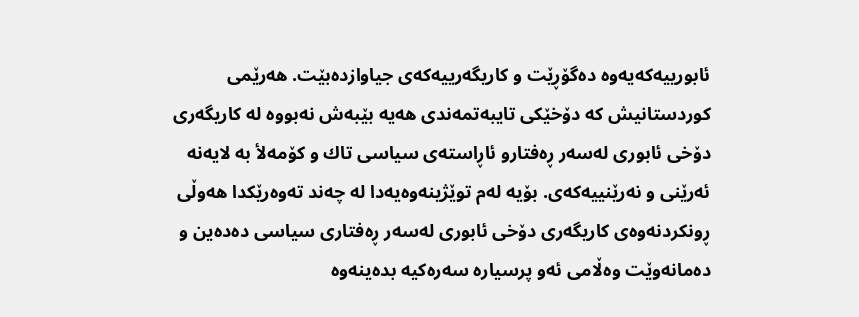ئابورییه‌كه‌یه‌وه‌ ده‌گۆڕێت و كاریگه‌رییه‌كه‌ى جیاوازده‌بێت. هه‌رێمى كوردستانیش كه‌ دۆخێكى تایبه‌تمه‌ندى هه‌یه‌ بێبه‌ش نه‌بووه‌ له‌ كاریگه‌رى دۆخى ئابورى له‌سه‌ر ڕه‌فتارو ئاڕاسته‌ى سیاسى تاك و كۆمه‌لأ به‌ لایه‌نه‌ ئه‌رێنى و نه‌رێنییه‌كه‌ى. بۆیه‌ له‌م توێژینه‌وه‌یه‌دا له‌ چه‌ند ته‌وه‌رێكدا هه‌وڵى ڕونكردنه‌وه‌ى كاریگه‌رى دۆخى ئابورى له‌سه‌ر ڕه‌فتارى سیاسى ده‌ده‌ین و ده‌مانه‌وێت وه‌ڵامى ئه‌و پرسیاره‌ سه‌ره‌كیه‌ بده‌ینه‌وه‌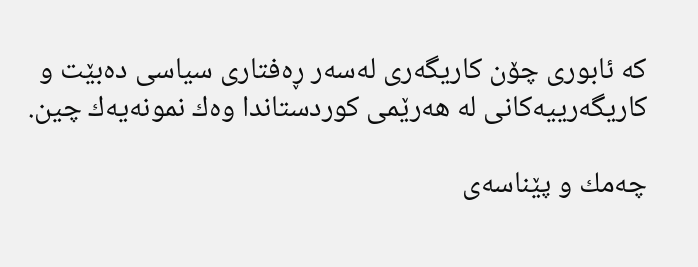كه‌ ئابورى چۆن كاریگه‌رى له‌سه‌ر ڕه‌فتارى سیاسى ده‌بێت و كاریگه‌رییه‌كانى له‌ هه‌رێمى كوردستاندا وه‌ك نمونه‌یه‌ك چین.

چه‌مك و پێناسه‌ى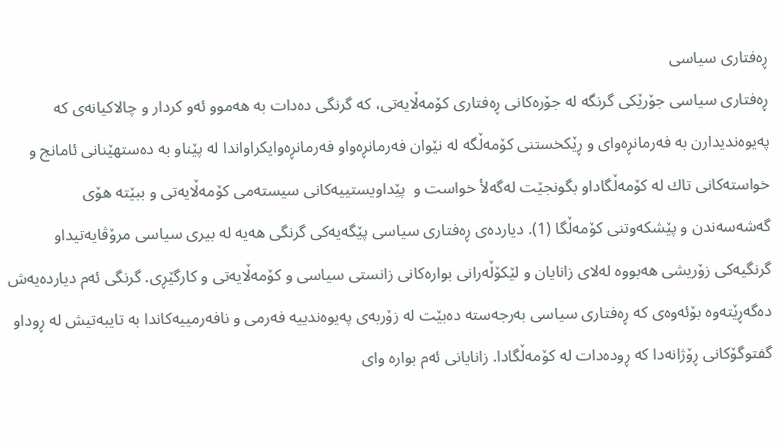ڕه‌فتارى سیاسى
ڕه‌فتارى سیاسى جۆرێكى گرنگه‌ له‌ جۆره‌كانى ڕه‌فتارى كۆمه‌ڵایه‌تى، كه‌ گرنگى ده‌دات به‌ هه‌موو ئه‌و كردار و چالاكیانه‌ى كه‌ په‌یوه‌ندیدارن به‌ فه‌رمانڕه‌واى و ڕێكخستنى كۆمه‌ڵگه‌ له‌ نێوان فه‌رمانڕه‌واو فه‌رمانڕه‌وایكراواندا له‌ پێناو به‌ ده‌ستهێنانى ئامانج و خواسته‌كانى تاك له‌ كۆمه‌ڵگاداو بگونجێت له‌گه‌لأ خواست و  پێداویستییه‌كانى سیسته‌مى كۆمه‌ڵایه‌تى و ببێته‌ هۆى گه‌شه‌سه‌ندن و پێشكه‌وتنى كۆمه‌ڵگا (1). دیارده‌ى ڕه‌فتارى سیاسى پێگه‌یه‌كى گرنگى هه‌یه‌ له‌ بیرى سیاسى مرۆڤایه‌تیداو گرنگیه‌كى زۆریشى هه‌بووه‌ له‌لاى زانایان و لێكۆڵه‌رانى بواره‌كانى زانستى سیاسى و كۆمه‌ڵایه‌تى و كارگێڕى. گرنگى ئه‌م دیارده‌یه‌ش ده‌گه‌ڕێته‌وه‌ بۆئه‌وه‌ى كه‌ ڕه‌فتارى سیاسى به‌رجه‌سته‌ ده‌بێت له‌ زۆربه‌ى په‌یوه‌ندییه‌ فه‌رمى و نافه‌رمییه‌كاندا به‌ تایبه‌تیش له‌ ڕوداو گفتوگۆكانى ڕۆژانه‌دا كه‌ ڕوده‌دات له‌ كۆمه‌ڵگادا. زانایانى ئه‌م بواره‌ واى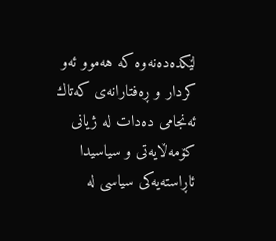لێكده‌ده‌نه‌وه‌ كه‌ هه‌موو ئه‌و كردار و ڕه‌فتارانه‌ى كه‌تاك ئه‌نجامى ده‌دات له‌ ژیانى كۆمه‌ڵایه‌تى و سیاسیدا ئاڕاسته‌یه‌كى سیاسى له‌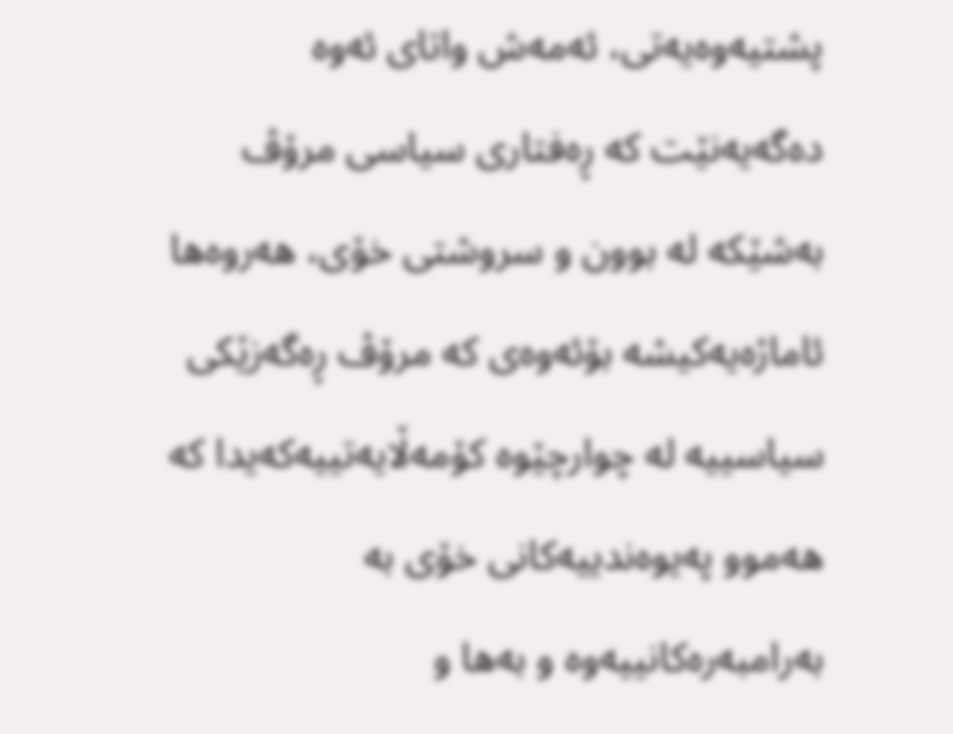پشتیه‌وه‌یه‌تى، ئه‌مه‌ش واتاى ئه‌وه‌ ده‌گه‌یه‌نێت كه‌ ڕه‌فتارى سیاسى مرۆڤ به‌شێكه‌ له‌ بوون و سروشتى خۆى، هه‌روه‌ها ئاماژه‌یه‌كیشه‌ بۆئه‌وه‌ى كه‌ مرۆڤ ڕه‌گه‌زێكى سیاسییه‌ له‌ چوارچێوه‌ كۆمه‌ڵایه‌تییه‌كه‌یدا كه‌ هه‌موو په‌یوه‌ندییه‌كانى خۆى به‌ به‌رامبه‌ره‌كانییه‌وه‌ و به‌ها و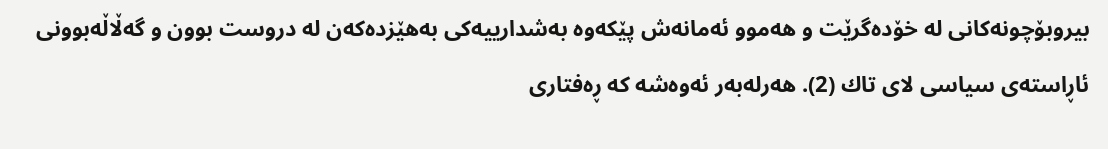بیروبۆچونه‌كانى له‌ خۆده‌گرێت و هه‌موو ئه‌مانه‌ش پێكه‌وه‌ به‌شدارییه‌كى به‌هێزده‌كه‌ن له‌ دروست بوون و گه‌ڵاڵه‌بوونى ئاڕاسته‌ى سیاسى لاى تاك (2). هه‌رله‌به‌ر ئه‌وه‌شه‌ كه‌ ڕه‌فتارى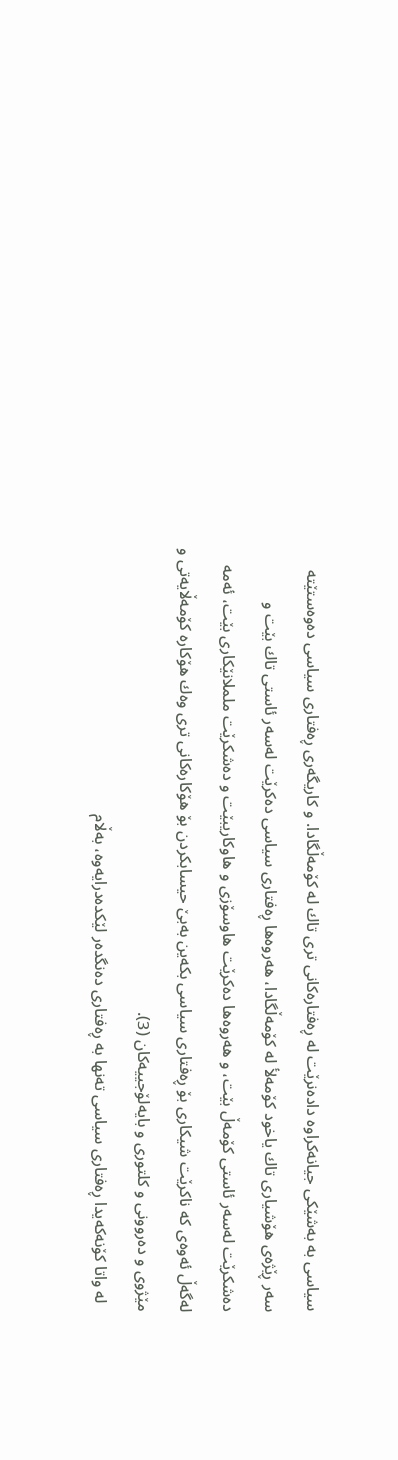سیاسى به‌ به‌شێكى جیانه‌كراوه‌ داده‌نرێت له‌ ڕه‌فتاره‌كانى ترى تاك له‌ كۆمه‌ڵگادا. و كاریگه‌رى ڕه‌فتارى سیاسى ده‌وه‌ستێته‌ سه‌ر ڕێژه‌ى هۆشیارى تاك یاخود كۆمه‌لأ له‌ كۆمه‌ڵگادا، هه‌روه‌ها ڕه‌فتارى سیاسى ده‌كرێت له‌سه‌ر ئاستى تاك بێت و ده‌شكرێت له‌سه‌ر ئاستى كۆمه‌ڵ بێت، و هه‌روه‌ها ده‌كرێت هاوسۆزى و هاوكاریبێت و ده‌شكرێت ململانێكاری بێت، ئه‌مه‌ له‌گه‌ڵ ئه‌وه‌ى كه‌ ناكرێت شیكارى بۆ ڕه‌فتارى سیاسى بكه‌ین به‌بێ حیسابكردن بۆ هۆكاره‌كانى ترى وه‌ك هۆكاره‌ كۆمه‌ڵایه‌تی و مێژوى و ده‌روونى و كلتورى و بایه‌لۆجییه‌كان (3).
  له‌ واتا كۆنه‌كه‌یدا ڕه‌فتارى سیاسى ته‌نها به‌ ڕه‌فتارى ده‌نگده‌ر لێكده‌درایه‌وه‌، به‌ڵام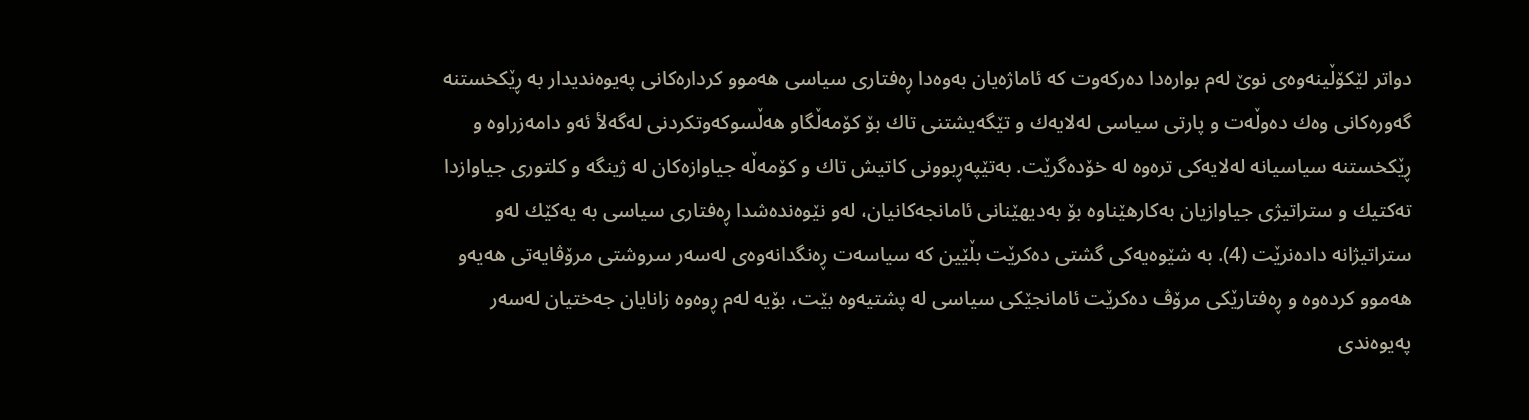دواتر لێكۆڵینه‌وه‌ى نوێ له‌م بواره‌دا ده‌ركه‌وت كه‌ ئاماژه‌یان به‌وه‌دا ڕه‌فتارى سیاسى هه‌موو كرداره‌كانى په‌یوه‌ندیدار به‌ ڕێكخستنه‌ گه‌وره‌كانى وه‌ك ده‌وڵه‌ت و پارتى سیاسى له‌لایه‌ك و تێگه‌یشتنى تاك بۆ كۆمه‌ڵگاو هه‌ڵسوكه‌وتكردنى له‌گه‌لأ ئه‌و دامه‌زراوه‌ و ڕێكخستنه‌ سیاسیانه‌ له‌لایه‌كى تره‌وه‌ له‌ خۆده‌گرێت. به‌تێپه‌ڕبوونى كاتیش تاك و كۆمه‌ڵه‌ جیاوازه‌كان له‌ ژینگه‌ و كلتورى جیاوازدا ته‌كتیك و ستراتیژى جیاوازیان به‌كارهێناوه‌ بۆ به‌دیهێنانى ئامانجه‌كانیان، له‌و نێوه‌نده‌شدا ڕه‌فتارى سیاسى به‌ یه‌كێك له‌و ستراتیژانه‌ داده‌نرێت (4). به‌ شێوه‌یه‌كى گشتى ده‌كرێت بڵێین كه‌ سیاسه‌ت ڕه‌نگدانه‌وه‌ى له‌سه‌ر سروشتى مرۆڤایه‌تى هه‌یه‌و هه‌موو كرده‌وه‌ و ڕه‌فتارێكى مرۆڤ ده‌كرێت ئامانجێكى سیاسى له‌ پشتیه‌وه‌ بێت، بۆیه‌ له‌م ڕوه‌وه‌ زانایان جه‌ختیان له‌سه‌ر په‌یوه‌ندى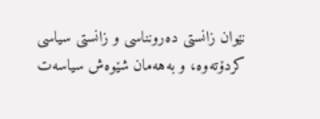نێوان زانستى ده‌رونناسى و زانستى سیاسى كردۆته‌وه‌، و به‌هه‌مان شێوه‌ش سیاسه‌ت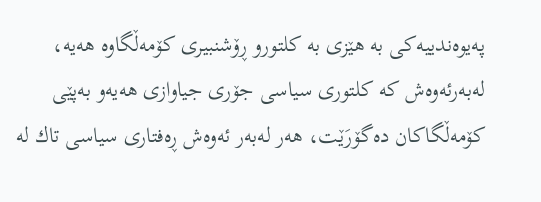په‌یوه‌ندییه‌كى به‌ هێزى به‌ كلتورو ڕۆشنبیرى كۆمه‌ڵگاوه‌ هه‌یه‌، له‌به‌رئه‌وه‌ش كه‌ كلتورى سیاسى جۆرى جیاوازى هه‌یه‌و به‌پێى كۆمه‌ڵگاكان ده‌گۆرَێت، هه‌ر له‌به‌ر ئه‌وه‌ش ڕه‌فتارى سیاسى تاك له‌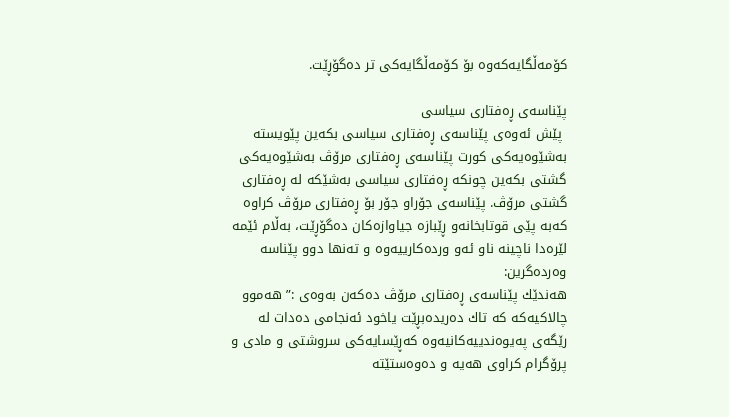كۆمه‌ڵگایه‌كه‌وه‌ بۆ كۆمه‌ڵگایه‌كى تر ده‌گۆڕێت.

پێناسه‌ى ڕه‌فتارى سیاسى
 پێش ئه‌وه‌ى پێناسه‌ى ڕه‌فتارى سیاسى بكه‌ین پێویسته‌ به‌شێوه‌یه‌كى كورت پێناسه‌ى ڕه‌فتارى مرۆڤ به‌شێوه‌یه‌كى گشتى بكه‌ین چونكه‌ ڕه‌فتارى سیاسى به‌شێكه‌ له‌ ڕه‌فتارى گشتى مرۆڤ. پێناسه‌ى جۆراو جۆر بۆ ڕه‌فتارى مرۆڤ كراوه‌ كه‌به‌ پێى قوتابخانه‌و ڕێبازه‌ جیاوازه‌كان ده‌گۆڕێت، به‌ڵام ئێمه‌ لێره‌دا ناچینه‌ ناو ئه‌و ورده‌كارییه‌وه‌ و ته‌نها دوو پێناسه‌ وه‌رده‌گرین:
هه‌ندێك پێناسه‌ى ڕه‌فتارى مرۆڤ ده‌كه‌ن به‌وه‌ى :” هه‌موو چالاكیه‌كه‌ كه‌ تاك ده‌ریده‌بڕێت یاخود ئه‌نجامى ده‌دات له‌ رێگه‌ى په‌یوه‌ندییه‌كانیه‌وه‌ كه‌ڕێسایه‌كى سروشتى و مادى و پرۆگرام كراوى هه‌یه‌ و ده‌وه‌ستێته‌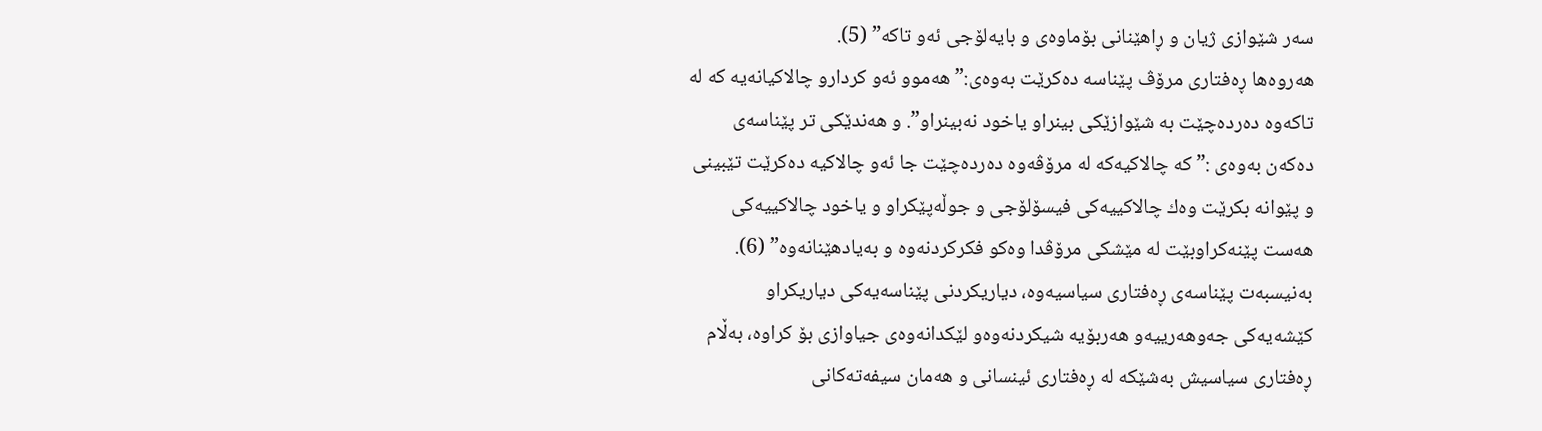سه‌ر شێوازى ژیان و ڕاهێنانى بۆماوه‌ى و بایه‌لۆجى ئه‌و تاكه‌” (5).
هه‌روه‌ها ڕه‌فتارى مرۆڤ پێناسه‌ ده‌كرێت به‌وه‌ى:” هه‌موو ئه‌و كردارو چالاكیانه‌یه‌ كه‌ له‌ تاكه‌وه‌ ده‌رده‌چێت به‌ شێوازێكى بینراو یاخود نه‌بینراو”. و هه‌ندێكى تر پێناسه‌ى ده‌كه‌ن به‌وه‌ى :” كه‌ چالاكیه‌كه‌ له‌ مرۆڤه‌وه‌ ده‌رده‌چێت جا ئه‌و چالاكیه‌ ده‌كرێت تێبینى و پێوانه‌ بكرێت وه‌ك چالاكییه‌كى فیسۆلۆجى و جوڵه‌پێكراو و یاخود چالاكییه‌كى هه‌ست پێنه‌كراوبێت له‌ مێشكى مرۆڤدا وه‌كو فكركردنه‌وه‌ و به‌یادهێنانه‌وه‌” (6).
به‌نیسبه‌ت پێناسه‌ى ڕه‌فتارى سیاسیه‌وه‌، دیاریكردنى پێناسه‌یه‌كى دیاریكراو كێشه‌یه‌كى جه‌وهه‌رییه‌و هه‌ربۆیه‌ شیكردنه‌وه‌و لێكدانه‌وه‌ى جیاوازى بۆ كراوه‌، به‌ڵام ڕه‌فتارى سیاسیش به‌شێكه‌ له‌ ڕه‌فتارى ئینسانى و هه‌مان سیفه‌ته‌كانى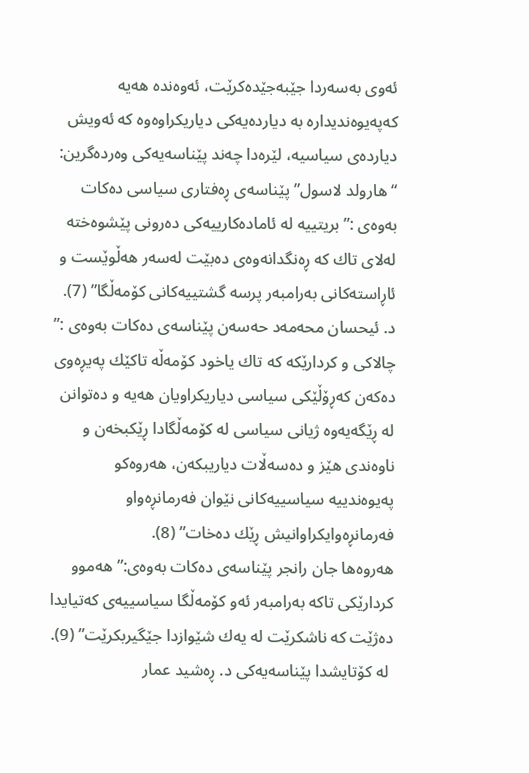ئه‌وى به‌سه‌ردا جێبه‌جێده‌كرێت، ئه‌وه‌نده‌ هه‌یه‌ كه‌په‌یوه‌ندیداره‌ به‌ دیارده‌یه‌كى دیاریكراوه‌وه‌ كه‌ ئه‌ویش دیارده‌ى سیاسیه‌، لێره‌دا چه‌ند پێناسه‌یه‌كى وه‌رده‌گرین:
“هارولد لاسول” پێناسه‌ى ڕه‌فتارى سیاسى ده‌كات به‌وه‌ى :” بریتییه‌ له‌ ئاماده‌كارییه‌كى ده‌رونى پێشوه‌خته‌ له‌لاى تاك كه‌ ڕه‌نگدانه‌وه‌ى ده‌بێت له‌سه‌ر هه‌ڵوێست و ئاڕاسته‌كانى به‌رامبه‌ر پرسه‌ گشتییه‌كانى كۆمه‌ڵگا” (7).
د. ئیحسان محه‌مه‌د حه‌سه‌ن پێناسه‌ى ده‌كات به‌وه‌ى :” چالاكى و كردارێكه‌ كه‌ تاك یاخود كۆمه‌ڵه‌ تاكێك په‌یڕه‌وى ده‌كه‌ن كه‌ڕۆڵێكى سیاسى دیاریكراویان هه‌یه‌ و ده‌توانن له‌ ڕێگه‌یه‌وه‌ ژیانى سیاسى له‌ كۆمه‌ڵگادا ڕێكبخه‌ن و ناوه‌ندى هێز و ده‌سه‌ڵات دیاریبكه‌ن، هه‌روه‌كو په‌یوه‌ندییه‌ سیاسییه‌كانى نێوان فه‌رمانڕه‌واو فه‌رمانڕه‌وایكراوانیش ڕێك ده‌خات” (8).
هه‌روه‌ها جان رانجر پێناسه‌ى ده‌كات به‌وه‌ى:” هه‌موو كردارێكى تاكه‌ به‌رامبه‌ر ئه‌و كۆمه‌ڵگا سیاسییه‌ى كه‌تیایدا ده‌ژێت كه‌ ناشكرێت له‌ یه‌ك شێوازدا جێگیربكرێت” (9).
 له‌ كۆتایشدا پێناسه‌یه‌كى د. ڕه‌شید عمار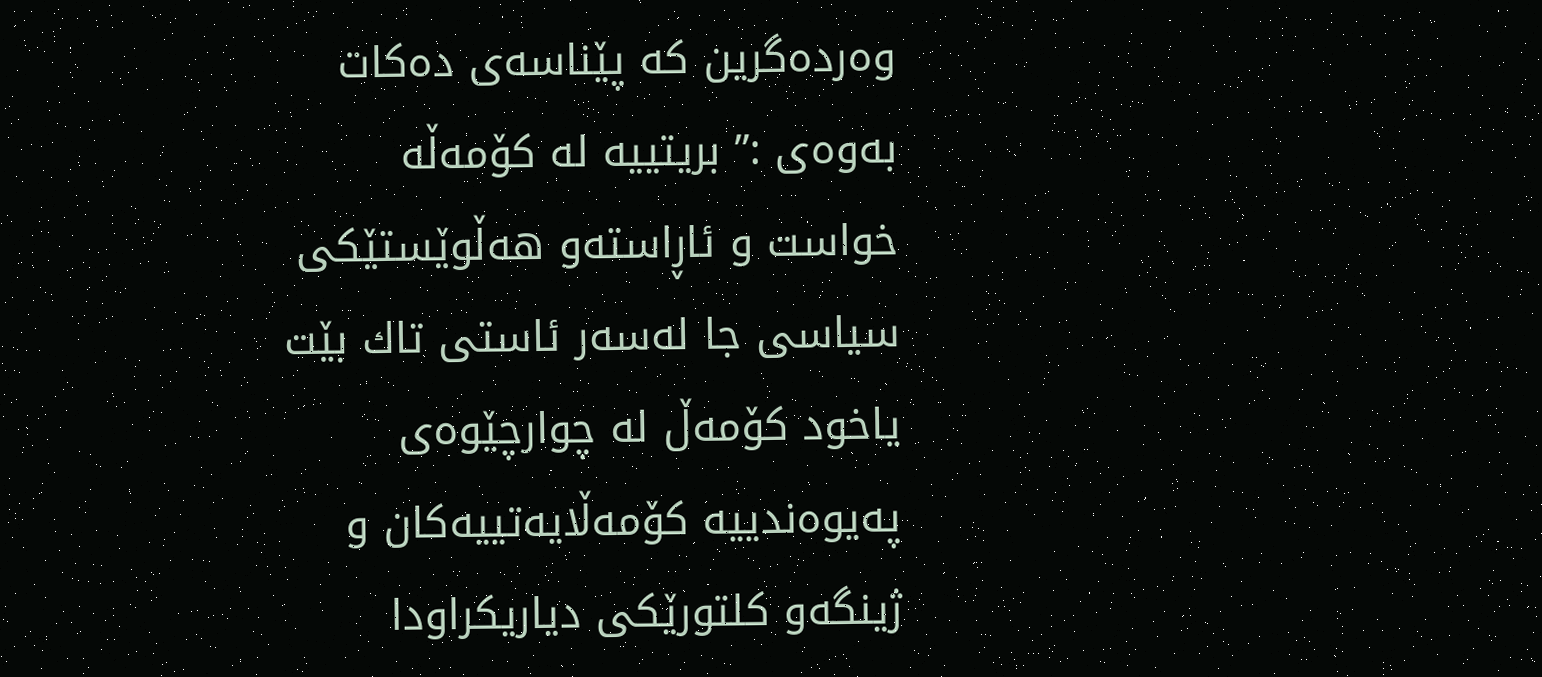وه‌رده‌گرین كه‌ پێناسه‌ى ده‌كات به‌وه‌ى :” بریتییه‌ له‌ كۆمه‌ڵه‌ خواست و ئاڕاسته‌و هه‌ڵوێستێكى سیاسى جا له‌سه‌ر ئاستى تاك بێت یاخود كۆمه‌ڵ له‌ چوارچێوه‌ى په‌یوه‌ندییه‌ كۆمه‌ڵایه‌تییه‌كان و ژینگه‌و كلتورێكى دیاریكراودا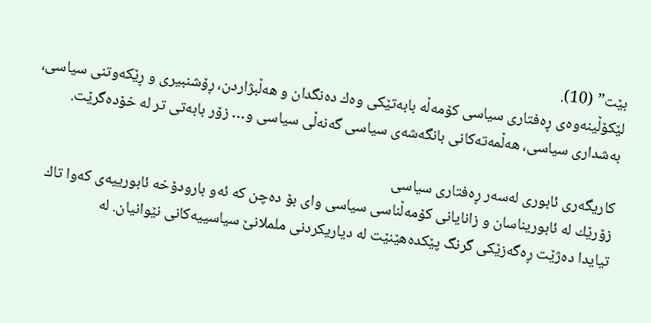بێت” (10).
لێكۆڵینه‌وه‌ى ڕه‌فتارى سیاسى كۆمه‌ڵه‌ بابه‌تێكى وه‌ك ده‌نگدان و هه‌ڵبژاردن، ڕۆشنبیرى و ڕێكه‌وتنى سیاسى، به‌شدارى سیاسى، هه‌ڵمه‌ته‌كانى بانگه‌شه‌ى سیاسى گه‌نه‌ڵى سیاسى و… زۆر بابه‌تى تر له‌ خۆده‌گرێت.

كاریگه‌رى ئابورى له‌سه‌ر ڕه‌فتارى سیاسى
زۆرێك له‌ ئابوریناسان و زانایانى كۆمه‌ڵناسى سیاسى واى بۆ ده‌چن كه‌ ئه‌و بارودۆخه‌ ئابورییه‌ى كه‌وا تاك تیایدا ده‌ژێت ڕه‌گه‌زێكى گرنگ پێكده‌هێنێت له‌ دیاریكردنى ململانێ سیاسییه‌كانى نێوانیان. له‌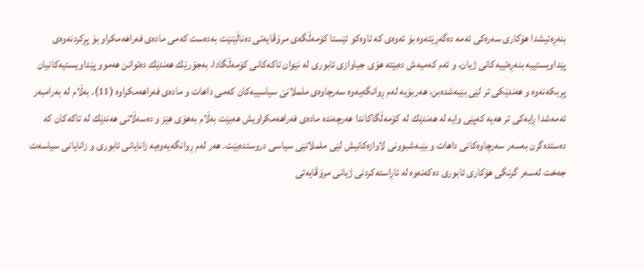بنه‌ڕه‌تیشدا هۆكارى سه‌ره‌كى ئه‌مه‌ ده‌گه‌ڕێته‌وه‌ بۆ ئه‌وه‌ى كه‌ تاوه‌كو ئێستا كۆمه‌ڵگه‌ى مرۆڤایه‌تى ده‌ناڵێنێت به‌ده‌ست كه‌مى ماده‌ى فه‌راهه‌مكراو بۆ پڕكردنه‌وه‌ى پێداویستییه‌ بنه‌ڕه‌تییه‌كانى ژیان، و ئه‌م كه‌میه‌ش ده‌بێته‌ هۆى جیاوازى ئابورى له‌ نێوان تاكه‌كانى كۆمه‌ڵگادا، به‌جۆرێك هه‌ندێك ده‌توانن هه‌موو پێداویستیه‌كانیان پڕبكه‌نه‌وه‌ و هه‌ندێكى تر لێى بێبه‌شده‌بن، هه‌ربۆیه‌ له‌م ڕوانگه‌یه‌وه‌ سه‌رچاوه‌ى ململانێ سیاسییه‌كان كه‌مى داهات و ماده‌ى فه‌راهه‌مكراوه‌ (11). به‌ڵام له‌ به‌رامبه‌ر ئه‌مه‌شدا ڕایه‌كى تر هه‌یه‌ كه‌پێى وایه‌ له‌ هه‌ندێك له‌ كۆمه‌ڵگاكاندا هه‌رچه‌نده‌ ماده‌ى فه‌راهه‌مكراویش هه‌بێت به‌ڵام به‌هۆى هێز و ده‌سه‌ڵاتى هه‌ندێك له‌ تاكه‌كان كه‌ ده‌ستده‌گرن به‌سه‌ر سه‌رچاوه‌كانى داهات و بێبه‌شبوونى لاوازه‌كانیش لێى ململانێى سیاسى دروستده‌بێت. هه‌ر له‌م ڕوانگه‌یه‌وه‌یه‌ زانایانى ئابورى و زانایانى سیاسه‌ت جه‌خت له‌سه‌ر گرنگى هۆكارى ئابورى ده‌كه‌نه‌وه‌ له‌ ئاڕاسته‌كردنى ژیانى مرۆڤایه‌تى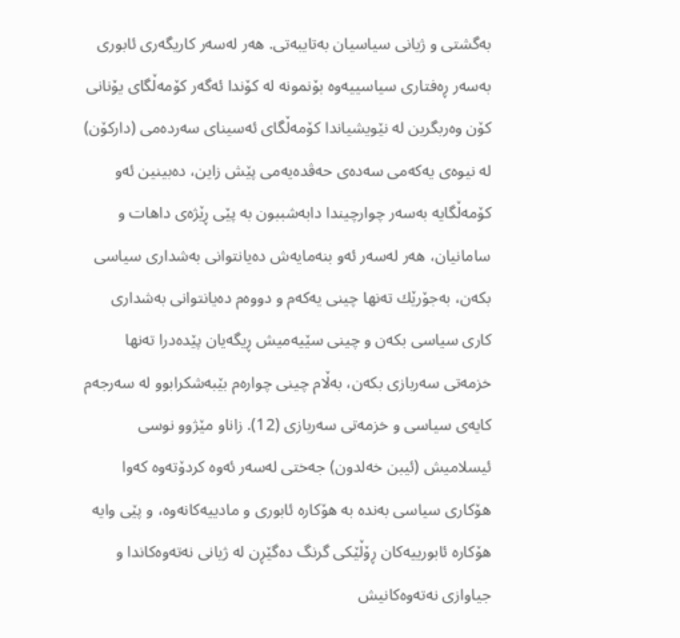به‌گشتى و ژیانى سیاسیان به‌تایبه‌تى. هه‌ر له‌سه‌ر كاریگه‌رى ئابورى به‌سه‌ر ڕه‌فتارى سیاسییه‌وه‌ بۆنمونه‌ له‌ كۆندا ئه‌گه‌ر كۆمه‌ڵگاى یۆنانى كۆن وه‌ربگرین له‌ نێویشیاندا كۆمه‌ڵگاى ئه‌سیناى سه‌رده‌مى (داركۆن) له‌ نیوه‌ى یه‌كه‌مى سه‌ده‌ى حه‌ڤده‌یه‌مى پێش زاین، ده‌بینین ئه‌و كۆمه‌ڵگایه‌ به‌سه‌ر چوارچیندا دابه‌شببون به‌ پێى ڕێژه‌ى داهات و سامانیان، هه‌ر له‌سه‌ر ئه‌و بنه‌مایه‌ش ده‌یانتوانى به‌شدارى سیاسى بكه‌ن، به‌جۆرێك ته‌نها چینى یه‌كه‌م و دووه‌م ده‌یانتوانى به‌شدارى كارى سیاسى بكه‌ن و چینى سێیه‌میش ڕیگه‌یان پێده‌درا ته‌نها خزمه‌تى سه‌ربازى بكه‌ن، به‌ڵام چینى چواره‌م بێبه‌شكرابوو له‌ سه‌رجه‌م كایه‌ى سیاسى و خزمه‌تى سه‌ربازى (12). زاناو مێژوو نوسى ئیسلامیش (ئیبن خه‌لدون) جه‌ختى له‌سه‌ر ئه‌وه‌ كردۆته‌وه‌ كه‌وا هۆكارى سیاسى به‌نده‌ به‌ هۆكاره‌ ئابورى و مادییه‌كانه‌وه‌، و پێى وایه‌ هۆكاره‌ ئابورییه‌كان ڕۆڵێكى گرنگ ده‌گێڕن له‌ ژیانى نه‌ته‌وه‌كاندا و جیاوازى نه‌ته‌وه‌كانیش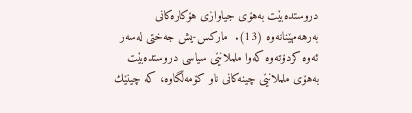دروستده‌بێت به‌هۆى جیاوازى هۆكاره‌كانى به‌رهه‌مهێنانه‌وه‌ (13).  ماركس-یش جه‌ختى له‌سه‌ر ئه‌وه‌ كردۆته‌وه‌ كه‌وا ململانێى سیاسى دروستده‌بێت به‌هۆى ململانێى چینه‌كانى ناو كۆمه‌ڵگاوه‌، كه‌ چینێك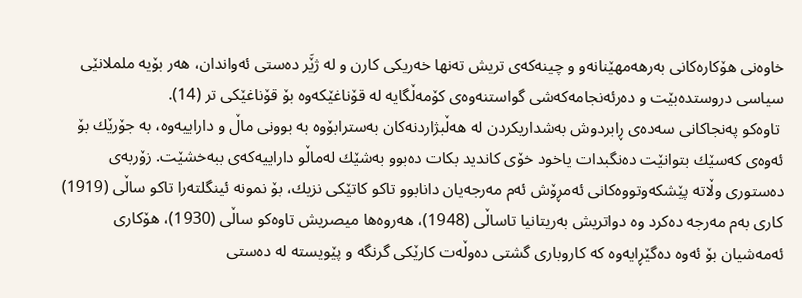خاوه‌نى هۆكاره‌كانى به‌رهه‌مهێنانه‌و و چینه‌كه‌ى تریش ته‌نها خه‌ریكى كارن و له‌ ژێَر ده‌ستى ئه‌واندان، هه‌ر بۆیه‌ ململانێى سیاسى دروستده‌بێت و ده‌رئه‌نجامه‌كه‌شى گواستنه‌وه‌ى كۆمه‌ڵگایه‌ له‌ قۆناغێكه‌وه‌ بۆ قۆناغێكى تر (14).
 تاوه‌كو په‌نجاكانى سه‌ده‌ى ڕابردوش به‌شداریكردن له‌ هه‌ڵبژاردنه‌كان به‌سترابۆوه‌ به‌ بوونى ماڵ و داراییه‌وه‌، به‌ جۆرێك بۆ ئه‌وه‌ى كه‌سێك بتوانێت ده‌نگبدات یاخود خۆى كاندید بكات ده‌بوو به‌شێك له‌ماڵو داراییه‌كه‌ى ببه‌خشێت. زۆربه‌ى ده‌ستورى وڵاته‌ پێشكه‌وتووه‌كانى ئه‌مڕۆش ئه‌م مه‌رجه‌یان دانابوو تاكو كاتێكى نزیك، بۆ نمونه‌ ئینگلته‌را تاكو ساڵى (1919) كارى به‌م مه‌رجه‌ ده‌كرد وه‌ دواتریش به‌ریتانیا تاساڵى (1948)، هه‌روه‌ها میصریش تاوه‌كو ساڵى (1930)، هۆكارى ئه‌مه‌شیان بۆ ئه‌وه‌ ده‌گێڕایه‌وه‌ كه‌ كاروبارى گشتى ده‌وڵه‌ت كارێكى گرنگه‌ و پێویسته‌ له‌ ده‌ستى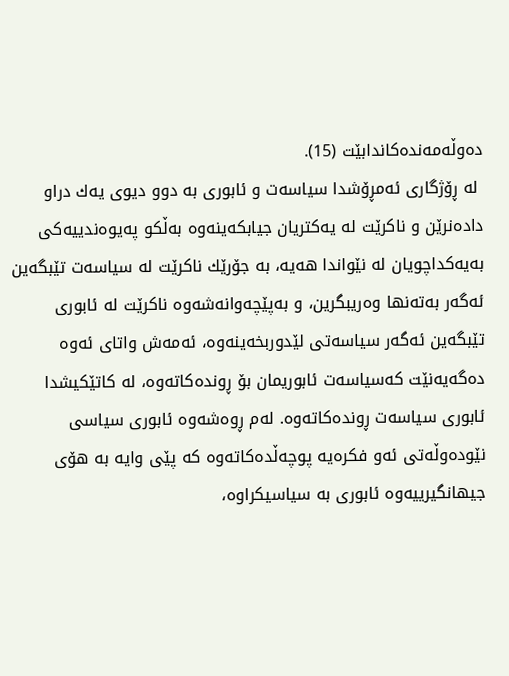ده‌وڵه‌مه‌نده‌كاندابێت (15).
 له‌ ڕۆژگارى ئه‌مڕۆشدا سیاسه‌ت و ئابورى به‌ دوو دیوى یه‌ك دراو داده‌نرێن و ناكرێت له‌ یه‌كتریان جیابكه‌ینه‌وه‌ به‌ڵكو په‌یوه‌ندییه‌كى به‌یه‌كداچویان له‌ نێواندا هه‌یه‌، به‌ جۆرێك ناكرێت له‌ سیاسه‌ت تێبگه‌ین ئه‌گه‌ر به‌ته‌نها وه‌ریبگرین، و به‌پێچه‌وانه‌شه‌وه‌ ناكرێت له‌ ئابورى تێبگه‌ین ئه‌گه‌ر سیاسه‌تى لێدوربخه‌ینه‌وه‌، ئه‌مه‌ش واتاى ئه‌وه‌ ده‌گه‌یه‌نێت كه‌سیاسه‌ت ئابوریمان بۆ ڕونده‌كاته‌وه‌، له‌ كاتێكیشدا ئابورى سیاسه‌ت ڕونده‌كاته‌وه‌. له‌م ڕوه‌شه‌وه‌ ئابورى سیاسى نێوده‌وڵه‌تى ئه‌و فكره‌یه‌ پوچه‌ڵده‌كاته‌وه‌ كه‌ پێى وایه‌ به‌ هۆى جیهانگیرییه‌وه‌ ئابورى به‌ سیاسیكراوه‌،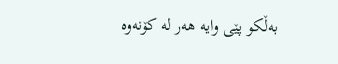به‌ڵكو پێى وایه‌ هه‌ر له‌ كۆنه‌وه‌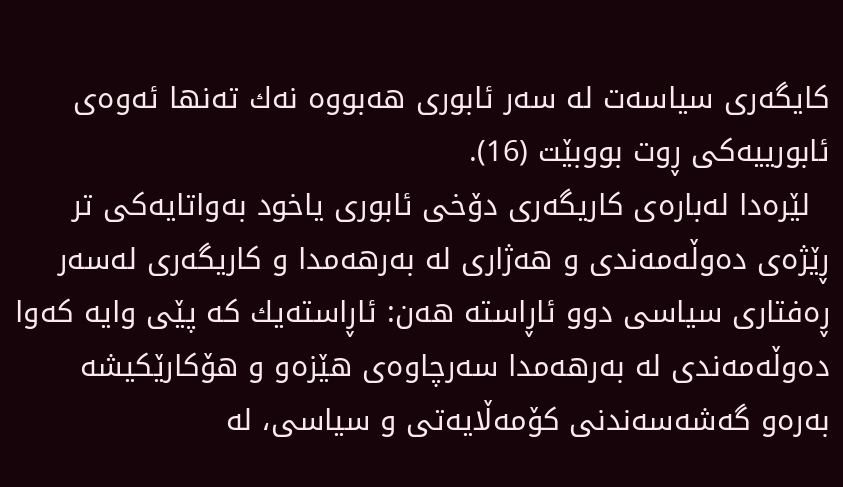كایگه‌رى سیاسه‌ت له‌ سه‌ر ئابورى هه‌بووه‌ نه‌ك ته‌نها ئه‌وه‌ى ئابورییه‌كى ڕوت بووبێت (16).
  لێره‌دا له‌باره‌ى كاریگه‌رى دۆخى ئابورى یاخود به‌واتایه‌كى تر ڕێژه‌ى ده‌وڵه‌مه‌ندى و هه‌ژارى له‌ به‌رهه‌مدا و كاریگه‌رى له‌سه‌ر ڕه‌فتارى سیاسى دوو ئاڕاسته‌ هه‌ن: ئاڕاسته‌یك كه‌ پێى وایه‌ كه‌وا ده‌وڵه‌مه‌ندى له‌ به‌رهه‌مدا سه‌رچاوه‌ى هێزه‌و و هۆكارێكیشه‌ به‌ره‌و گه‌شه‌سه‌ندنى كۆمه‌ڵایه‌تى و سیاسى، له‌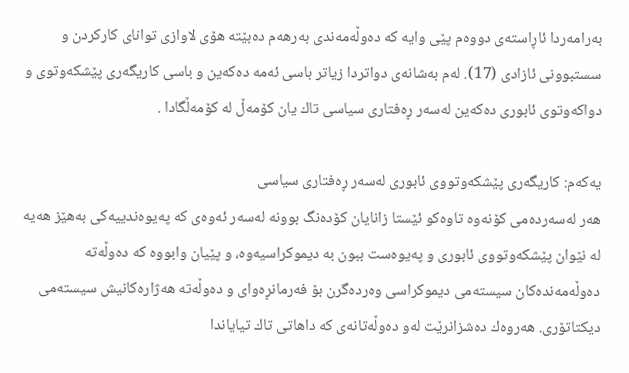به‌رامه‌ردا ئاڕاسته‌ى دووه‌م پێى وایه‌ كه‌ ده‌وڵه‌مه‌ندى به‌رهه‌م ده‌بێته‌ هۆى لاوازى تواناى كاركردن و سستبوونى ئازادى (17). له‌م به‌شانه‌ى دواتردا زیاتر باسى ئه‌مه‌ ده‌كه‌ین و باسى كاریگه‌رى پێشكه‌وتوى و دواكه‌وتوى ئابورى ده‌كه‌ین له‌سه‌ر ڕه‌فتارى سیاسى تاك یان كۆمه‌ڵ له‌ كۆمه‌ڵگادا .

یه‌كه‌م: كاریگه‌رى پێشكه‌وتووى ئابورى له‌سه‌ر ڕه‌فتارى سیاسى
هه‌ر له‌سه‌رده‌مى كۆنه‌وه‌ تاوه‌كو ئێستا زانایان كۆده‌نگ بوونه‌ له‌سه‌ر ئه‌وه‌ى كه‌ په‌یوه‌ندییه‌كى به‌هێز هه‌یه‌ له‌ نێوان پێشكه‌وتووى ئابورى و په‌یوه‌ست ببون به‌ دیموكراسیه‌وه‌، و پێیان وابووه‌ كه‌ ده‌وڵه‌ته‌ ده‌وڵه‌مه‌نده‌كان سیسته‌مى دیموكراسى وه‌رده‌گرن بۆ فه‌رمانڕه‌واى و ده‌وڵه‌ته‌ هه‌ژاره‌كانیش سیسته‌مى دیكتاتۆرى. هه‌روه‌ك ده‌شزانرێت له‌و ده‌وڵه‌تانه‌ى كه‌ داهاتى تاك تیایاندا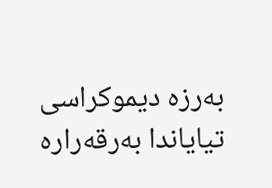به‌رزه‌ دیموكراسى تیایاندا به‌رقه‌راره‌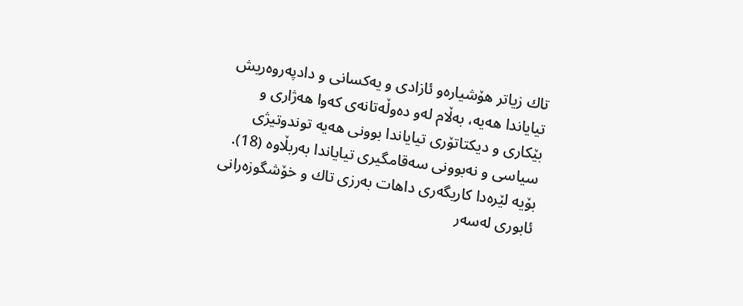تاك زیاتر هۆشیاره‌و ئازادى و یه‌كسانى و دادپه‌روه‌ریش تیایاندا هه‌یه‌، به‌ڵام له‌و ده‌وڵه‌تانه‌ى كه‌وا هه‌ژارى و بێكارى و دیكتاتۆرى تیایاندا بوونى هه‌یه‌ توندوتیژى سیاسى و نه‌بوونى سه‌قامگیری تیایاندا به‌ربڵاوه‌ (18). بۆیه‌ لێره‌دا كاریگه‌رى داهات به‌رزى تاك و خۆشگوزه‌رانى ئابورى له‌سه‌ر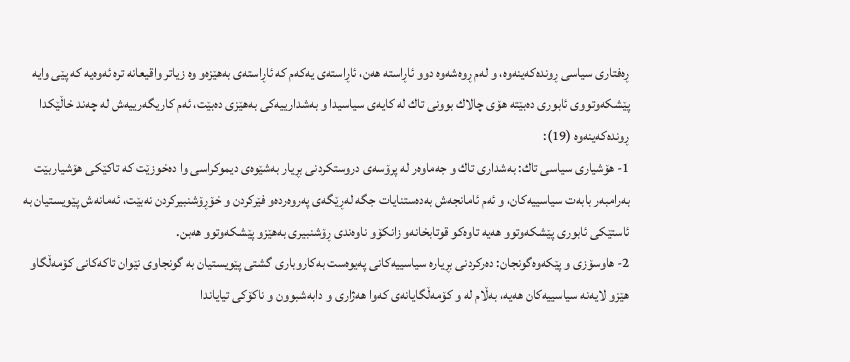ڕه‌فتارى سیاسى ڕونده‌كه‌ینه‌وه‌، و له‌م ڕوه‌شه‌وه‌ دوو ئاڕاسته‌ هه‌ن، ئاڕاسته‌ى یه‌كه‌م كه‌ ئاڕاسته‌ى به‌هێزه‌و وه‌ زیاتر واقیعانه‌ تره‌ ئه‌وه‌یه‌ كه‌ پێى وایه‌ پێشكه‌وتووى ئابورى ده‌بێته‌ هۆى چالاك بوونى تاك له‌ كایه‌ى سیاسیدا و به‌شدارییه‌كى به‌هێزى ده‌بێت، ئه‌م كاریگه‌رییه‌ش له‌ چه‌ند خاڵێكدا ڕونده‌كه‌ینه‌وه‌ (19):
1- هۆشیارى سیاسى تاك: به‌شدارى تاك و جه‌ماوه‌ر له‌ پرۆسه‌ى دروستكردنى بڕیار به‌شێوه‌ى دیموكراسى وا ده‌خوزێت كه‌ تاكێكى هۆشیاربێت به‌رامبه‌ر بابه‌ت سیاسییه‌كان، و ئه‌م ئامانجه‌ش به‌ده‌ستنایات جگه‌ له‌ڕێگه‌ى په‌روه‌رده‌و فێركردن و خۆڕۆشنبیركردن نه‌بێت، ئه‌مانه‌ش پێویستیان به‌ ئاستێكى ئابورى پێشكه‌وتوو هه‌یه‌ تاوه‌كو قوتابخانه‌و زانكۆو ناوه‌ندى ڕۆشنبیرى به‌هێزو پێشكه‌وتوو هه‌بن.
2- هاوسۆزى و پێكه‌وه‌گونجان: ده‌ركردنى بڕیاره‌ سیاسییه‌كانى په‌یوه‌ست به‌كاروبارى گشتى پێویستیان به‌ گونجاوى نێوان تاكه‌كانى كۆمه‌ڵگاو هێزو لایه‌نه‌ سیاسییه‌كان هه‌یه‌، به‌ڵام له‌ و كۆمه‌ڵگایانه‌ى كه‌وا هه‌ژارى و دابه‌شبوون و ناكۆكى تیایاندا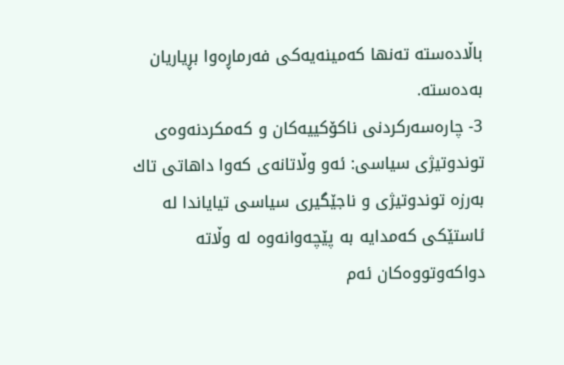باڵاده‌سته‌ ته‌نها كه‌مینه‌یه‌كى فه‌رماڕه‌وا بڕیاریان به‌ده‌سته‌.
3- چاره‌سه‌ركردنى ناكۆكییه‌كان و كه‌مكردنه‌وه‌ى توندوتیژى سیاسى: ئه‌و وڵاتانه‌ى كه‌وا داهاتى تاك به‌رزه‌ توندوتیژى و ناجێگیرى سیاسى تیایاندا له‌ ئاستێكى كه‌مدایه‌ به‌ پێچه‌وانه‌وه‌ له‌ وڵاته‌ دواكه‌وتووه‌كان ئه‌م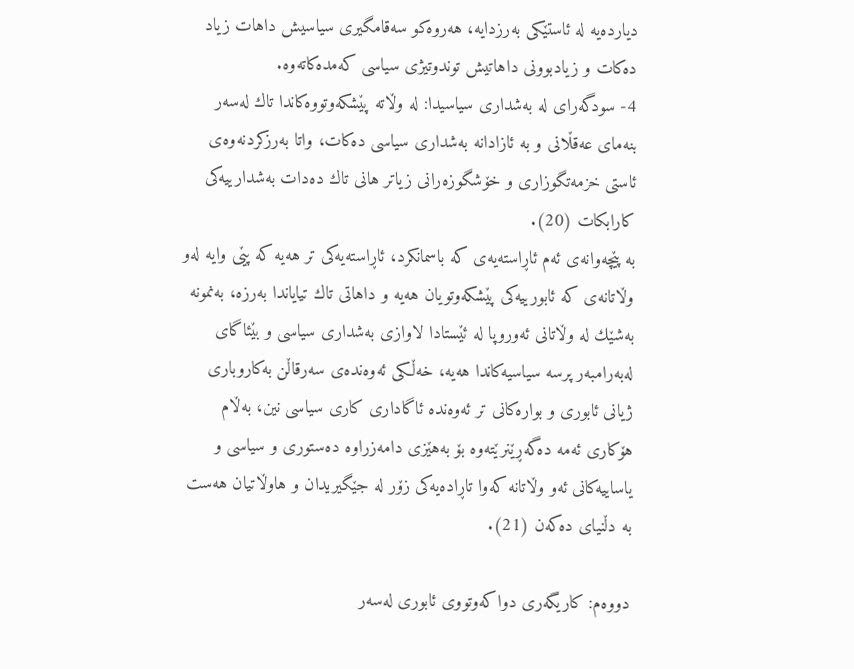دیارده‌یه‌ له‌ ئاستێكى به‌رزدایه‌، هه‌روه‌كو سه‌قامگیرى سیاسیش داهات زیاد ده‌كات و زیادبوونى داهاتیش توندوتیژى سیاسى كه‌مده‌كاته‌وه‌.
4- سودگه‌راى له‌ به‌شدارى سیاسیدا: له‌ وڵاته‌ پێشكه‌وتووه‌كاندا تاك له‌سه‌ر بنه‌ماى عه‌قڵانى و به‌ ئازادانه‌ به‌شدارى سیاسى ده‌كات، واتا به‌رزكردنه‌وه‌ى ئاستى خزمه‌تگوزارى و خۆشگوزه‌رانى زیاتر هانى تاك ده‌دات به‌شدارییه‌كى كارابكات (20).
به‌ پێچه‌وانه‌ى ئه‌م ئاڕاسته‌یه‌ى كه‌ باسمانكرد، ئاڕاسته‌یه‌كى تر هه‌یه‌ كه‌ پێى وایه‌ له‌و وڵاتانه‌ى كه‌ ئابورییه‌كى پێشكه‌وتویان هه‌یه‌ و داهاتى تاك تیایاندا به‌رزه‌، به‌نمونه‌ به‌شێك له‌ وڵاتانى ئه‌وروپا له‌ ئێستادا لاوازى به‌شدارى سیاسى و بێئاگاى له‌به‌رامبه‌ر پرسه‌ سیاسیه‌كاندا هه‌یه‌، خه‌ڵكى ئه‌وه‌نده‌ى سه‌رقاڵن به‌كاروبارى ژیانى ئابورى و بواره‌كانى تر ئه‌وه‌نده‌ ئاگادارى كارى سیاسى نین، به‌ڵام هۆكارى ئه‌مه‌ ده‌گه‌ڕێنرێته‌وه‌ بۆ به‌هێزى دامه‌زراوه‌ ده‌ستورى و سیاسى و یاساییه‌كانى ئه‌و وڵاتانه‌ كه‌وا تاڕاده‌یه‌كى زۆر له‌ جێگیریدان و هاوڵاتیان هه‌ست به‌ دڵنیاى ده‌كه‌ن (21).

دووه‌م: كاریگه‌رى دواكه‌وتووى ئابورى له‌سه‌ر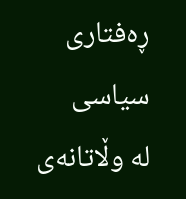ڕه‌فتارى سیاسى
له‌ وڵاتانه‌ى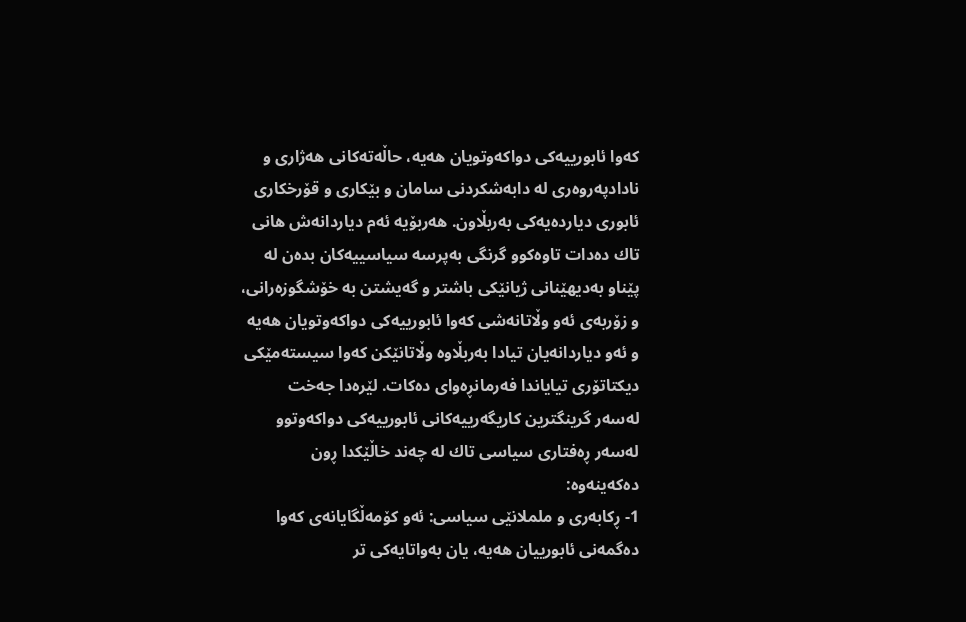كه‌وا ئابورییه‌كى دواكه‌وتویان هه‌یه‌، حاڵه‌ته‌كانى هه‌ژارى و نادادپه‌روه‌رى له‌ دابه‌شكردنى سامان و بێكارى و قۆرخكارى ئابورى دیارده‌یه‌كى به‌ربڵاون. هه‌ربۆیه‌ ئه‌م دیاردانه‌ش هانى تاك ده‌دات تاوه‌كوو گرنگى به‌پرسه‌ سیاسییه‌كان بده‌ن له‌ پێناو به‌دیهێنانى ژیانێكى باشتر و گه‌یشتن به‌ خۆشگوزه‌رانى، و زۆربه‌ى ئه‌و وڵاتانه‌شى كه‌وا ئابورییه‌كى دواكه‌وتویان هه‌یه‌ و ئه‌و دیاردانه‌یان تیادا به‌ربڵاوه‌ وڵاتانێكن كه‌وا سیسته‌مێكى دیكتاتۆرى تیایاندا فه‌رمانڕه‌واى ده‌كات. لێره‌دا جه‌خت له‌سه‌ر گرینگترین كاریگه‌رییه‌كانى ئابورییه‌كى دواكه‌وتوو له‌سه‌ر ڕه‌فتارى سیاسى تاك له‌ چه‌ند خاڵێكدا ڕون ده‌كه‌ینه‌وه‌:
1- ڕكابه‌رى و ململانێى سیاسى: ئه‌و كۆمه‌ڵگایانه‌ى كه‌وا ده‌گمه‌نى ئابورییان هه‌یه‌، یان به‌واتایه‌كى تر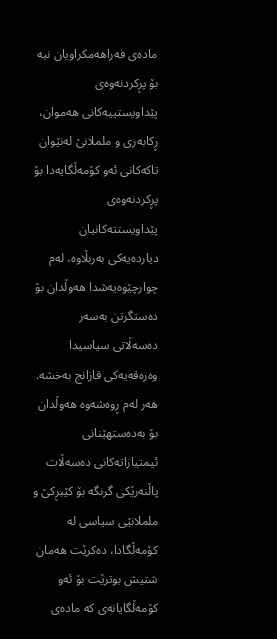ماده‌ى فه‌راهه‌مكراویان نیه‌ بۆ پڕكردنه‌وه‌ى پێداویستییه‌كانى هه‌موان، ڕكابه‌رى و ململانێ له‌نێوان تاكه‌كانى ئه‌و كۆمه‌ڵگایه‌دا بۆ پڕكردنه‌وه‌ى پێداویستته‌كانیان دیارده‌یه‌كى به‌ربڵاوه‌، له‌م چوارچێوه‌یه‌شدا هه‌وڵدان بۆ ده‌ستگرتن به‌سه‌ر ده‌سه‌ڵاتى سیاسیدا وه‌ره‌قه‌یه‌كى قازانج به‌خشه‌. هه‌ر له‌م ڕوه‌شه‌وه‌ هه‌وڵدان بۆ به‌ده‌ستهێنانى ئیمتیازاته‌كانى ده‌سه‌ڵات پاڵنه‌رێكى گرنگه‌ بۆ كێبڕكێ و ململانێى سیاسى له‌ كۆمه‌ڵگادا، ده‌كرێت هه‌مان شتیش بوترێت بۆ ئه‌و كۆمه‌ڵگایانه‌ى كه‌ ماده‌ى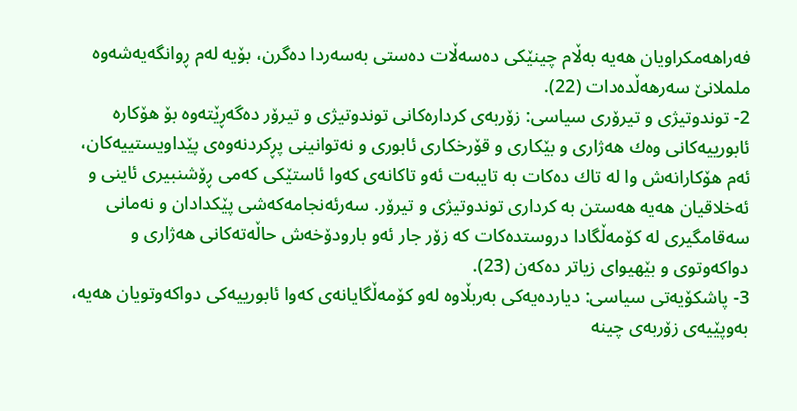فه‌راهه‌مكراویان هه‌یه‌ به‌ڵام چینێكى ده‌سه‌ڵات ده‌ستى به‌سه‌ردا ده‌گرن، بۆیه‌ له‌م ڕوانگه‌یه‌شه‌وه‌ ململانێ سه‌رهه‌ڵده‌دات (22).
2- توندوتیژى و تیرۆرى سیاسى: زۆربه‌ى كرداره‌كانى توندوتیژى و تیرۆر ده‌گه‌ڕێته‌وه‌ بۆ هۆكاره‌ ئابورییه‌كانى وه‌ك هه‌ژارى و بێكارى و قۆرخكارى ئابورى و نه‌توانینى پڕكردنه‌وه‌ى پێداویستییه‌كان، ئه‌م هۆكارانه‌ش وا له‌ تاك ده‌كات به‌ تایبه‌ت ئه‌و تاكانه‌ى كه‌وا ئاستێكى كه‌مى ڕۆشنبیرى ئاینى و ئه‌خلاقیان هه‌یه‌ هه‌ستن به‌ كردارى توندوتیژى و تیرۆر. سه‌رئه‌نجامه‌كه‌شى پێكدادان و نه‌مانى سه‌قامگیرى له‌ كۆمه‌ڵگادا دروستده‌كات كه‌ زۆر جار ئه‌و بارودۆخه‌ش حاڵه‌ته‌كانى هه‌ژارى و دواكه‌وتوى و بێهیواى زیاتر ده‌كه‌ن (23).
3- پاشكۆیه‌تى سیاسى: دیارده‌یه‌كى به‌ربڵاوه‌ له‌و كۆمه‌ڵگایانه‌ى كه‌وا ئابورییه‌كى دواكه‌وتویان هه‌یه‌، به‌وپێیه‌ى زۆربه‌ى چینه‌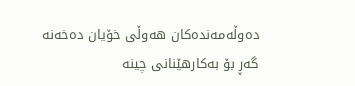ده‌وڵه‌مه‌نده‌كان هه‌وڵى خۆیان ده‌خه‌نه‌ گه‌ڕ بۆ به‌كارهێنانى چینه‌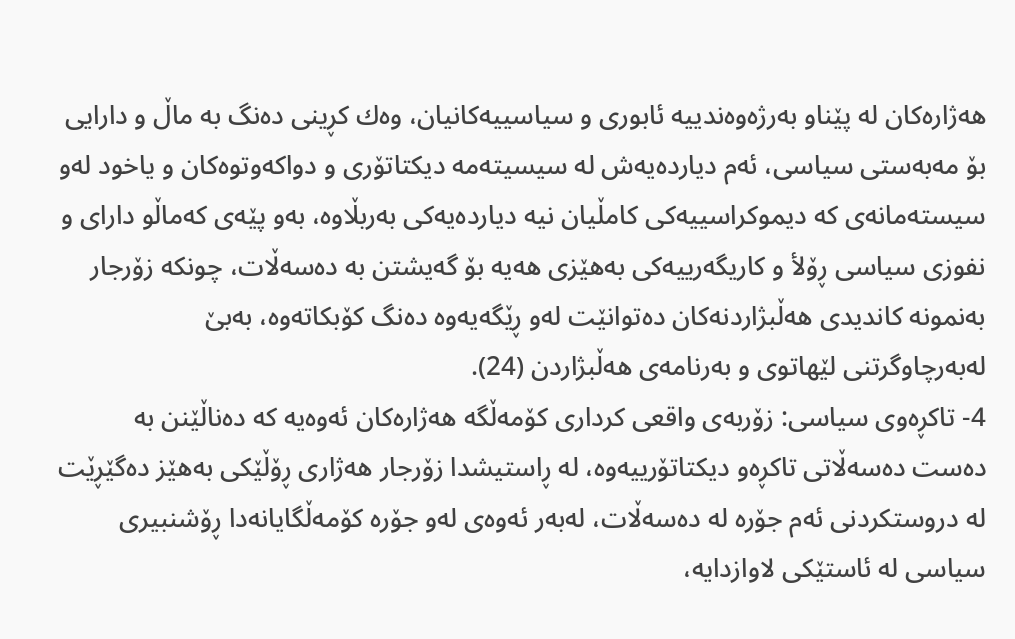هه‌ژاره‌كان له‌ پێناو به‌رژه‌وه‌ندییه‌ ئابورى و سیاسییه‌كانیان، وه‌ك كڕینى ده‌نگ به‌ ماڵ و دارایى بۆ مه‌به‌ستى سیاسى، ئه‌م دیارده‌یه‌ش له‌ سیسیته‌مه‌ دیكتاتۆرى و دواكه‌وتوه‌كان و یاخود له‌و سیسته‌مانه‌ى كه‌ دیموكراسییه‌كى كامڵیان نیه‌ دیارده‌یه‌كى به‌ربڵاوه‌، به‌و پێه‌ى كه‌ماڵو داراى و نفوزى سیاسى ڕۆلأ و كاریگه‌رییه‌كى به‌هێزى هه‌یه‌ بۆ گه‌یشتن به‌ ده‌سه‌ڵات، چونكه‌ زۆرجار به‌نمونه‌ كاندیدى هه‌ڵبژاردنه‌كان ده‌توانێت له‌و ڕێگه‌یه‌وه‌ ده‌نگ كۆبكاته‌وه‌، به‌بێ له‌به‌رچاوگرتنى لێهاتوى و به‌رنامه‌ى هه‌ڵبژاردن (24).
4- تاكڕه‌وى سیاسى: زۆربه‌ى واقعى كردارى كۆمه‌ڵگه‌ هه‌ژاره‌كان ئه‌وه‌یه‌ كه‌ ده‌ناڵێنن به‌ ده‌ست ده‌سه‌ڵاتى تاكڕه‌و دیكتاتۆرییه‌وه‌، له‌ ڕاستیشدا زۆرجار هه‌ژارى ڕۆڵێكى به‌هێز ده‌گێڕێت له‌ دروستكردنى ئه‌م جۆره‌ له‌ ده‌سه‌ڵات، له‌به‌ر ئه‌وه‌ى له‌و جۆره‌ كۆمه‌ڵگایانه‌دا ڕۆشنبیرى سیاسى له‌ ئاستێكى لاوازدایه‌،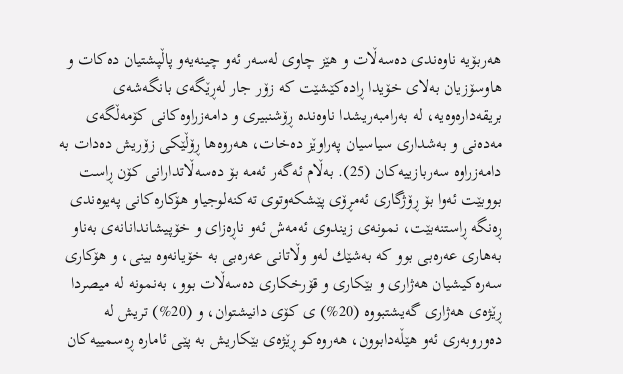هه‌ربۆیه‌ ناوه‌ندى ده‌سه‌ڵات و هێز چاوى له‌سه‌ر ئه‌و چینه‌یه‌و پاڵپشتیان ده‌كات و هاوسۆزیان به‌لاى خۆیدا ڕاده‌كێشێت كه‌ زۆر جار له‌ڕێگه‌ى بانگه‌شه‌ى بریقه‌داره‌وه‌یه‌، له‌ به‌رامبه‌ریشدا ناوه‌نده‌ ڕۆشنبیرى و دامه‌زراوه‌كانى كۆمه‌ڵگه‌ى مه‌ده‌نى و به‌شدارى سیاسیان په‌راوێز ده‌خات، هه‌روه‌ها ڕۆڵێكى زۆریش ده‌دات به‌ دامه‌زراوه‌ سه‌ربازییه‌كان (25). به‌ڵام ئه‌گه‌ر ئه‌مه‌ بۆ ده‌سه‌ڵاتدارانى كۆن ڕاست بووبێت ئه‌وا بۆ ڕۆژگارى ئه‌مڕۆى پێشكه‌وتوى ته‌كنه‌لوجیاو هۆكاره‌كانى په‌یوه‌ندى ڕه‌نگه‌ ڕاستنه‌بێت، نمونه‌ى زیندوى ئه‌مه‌ش ئه‌و ناڕه‌زاى و خۆپیشاندانانه‌ى به‌ناو به‌هارى عه‌ره‌بى بوو كه‌ به‌شێك له‌و وڵاتانى عه‌ره‌بى به‌ خۆیانه‌وه‌ بینى، و هۆكارى سه‌ره‌كیشیان هه‌ژارى و بێكارى و قۆرخكارى ده‌سه‌ڵات بوو، به‌نمونه‌ له‌ میصردا ڕێژه‌ى هه‌ژارى گه‌یشتبووه‌ (20%) ى كۆى دانیشتوان، و (20%) تریش له‌ ده‌وروبه‌رى ئه‌و هێڵه‌دابوون، هه‌روه‌كو ڕێژه‌ى بێكاریش به‌ پێى ئاماره‌ ڕه‌سمییه‌كان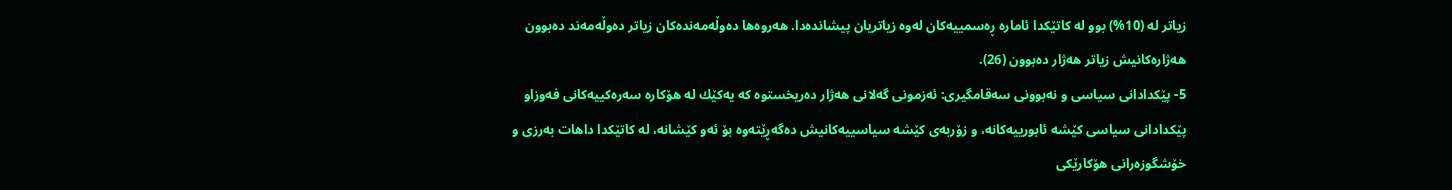زیاتر له‌ (10%) بوو له‌ كاتێكدا ئاماره‌ ڕه‌سمییه‌كان له‌وه‌ زیاتریان پیشانده‌دا. هه‌روه‌ها ده‌وڵه‌مه‌نده‌كان زیاتر ده‌وڵه‌مه‌ند ده‌بوون هه‌ژاره‌كانیش زیاتر هه‌ژار ده‌بوون (26).
5- پێكدادانى سیاسى و نه‌بوونى سه‌قامگیرى: ئه‌زمونى گه‌لانى هه‌ژار ده‌ریخستوه‌ كه‌ یه‌كێك له‌ هۆكاره‌ سه‌ره‌كییه‌كانى فه‌وزاو پێكدادانى سیاسى كێشه‌ ئابورییه‌كانه‌، و زۆربه‌ى كێشه‌ سیاسییه‌كانیش ده‌گه‌ڕێته‌وه‌ بۆ ئه‌و كێشانه‌، له‌ كاتێكدا داهات به‌رزى و خۆشگوزه‌رانى هۆكارێكى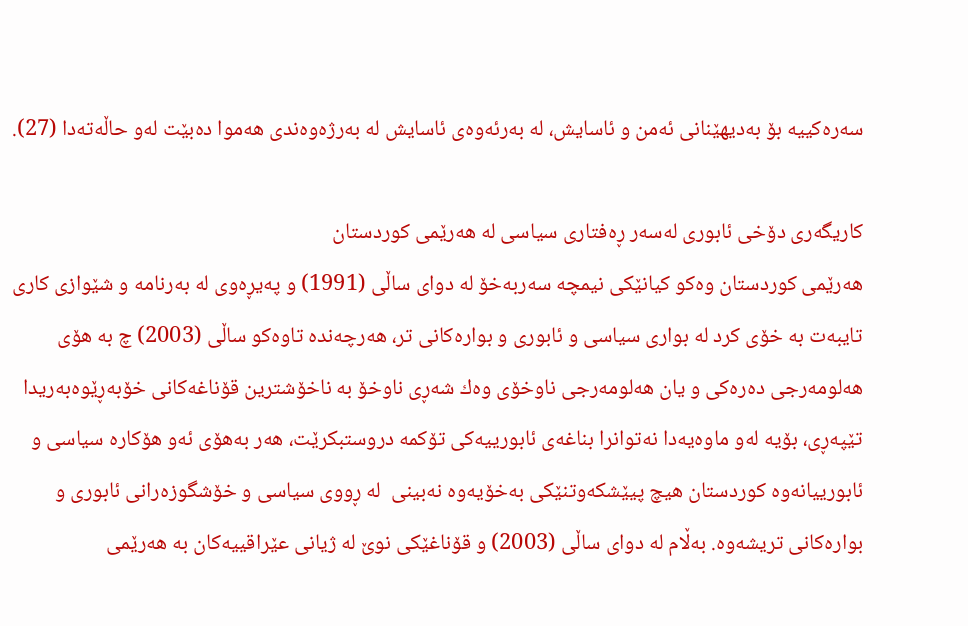سه‌ره‌كییه‌ بۆ به‌دیهێنانى ئه‌من و ئاسایش، له‌ به‌رئه‌وه‌ى ئاسایش له‌ به‌رژه‌وه‌ندى هه‌موا ده‌بێت له‌و حاڵه‌ته‌دا (27).

كاریگه‌رى دۆخى ئابورى له‌سه‌ر ڕه‌فتارى سیاسى له‌ هه‌رێمى كوردستان
هه‌رێمى كوردستان وه‌كو كیانێكى نیمچه‌ سه‌ربه‌خۆ له‌ دواى ساڵى (1991) و په‌یڕه‌وى له‌ به‌رنامه‌ و شێوازى كارى تایبه‌ت به‌ خۆى كرد له‌ بوارى سیاسى و ئابورى و بواره‌كانى تر، هه‌رچه‌نده‌ تاوه‌كو ساڵى (2003) چ به‌ هۆى هه‌لومه‌رجى ده‌ره‌كى و یان هه‌لومه‌رجى ناوخۆى وه‌ك شه‌ڕى ناوخۆ به‌ ناخۆشترین قۆناغه‌كانى خۆبه‌ڕێوه‌به‌ریدا تێپه‌ڕى، بۆیه‌ له‌و ماوه‌یه‌دا نه‌توانرا بناغه‌ى ئابورییه‌كى تۆكمه‌ دروستبكرێت، هه‌ر به‌هۆى ئه‌و هۆكاره‌ سیاسى و ئابورییانه‌وه‌ كوردستان هیچ پیێشكه‌وتنێكى به‌خۆیه‌وه‌ نه‌بینى  له‌ ڕووى سیاسى و خۆشگوزه‌رانى ئابورى و بواره‌كانى تریشه‌وه‌. به‌ڵام له‌ دواى ساڵى (2003) و قۆناغێكى نوێ له‌ ژیانى عێراقییه‌كان به‌ هه‌رێمى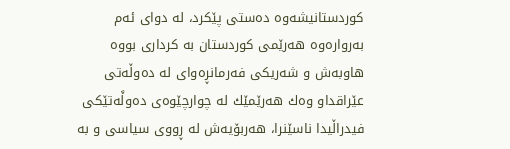كوردستانیشه‌وه‌ ده‌ستى پێكرد، له‌ دواى ئه‌م به‌رواره‌وه‌ هه‌رێمى كوردستان به‌ كردارى بووه‌ هاوبه‌ش و شه‌ریكى فه‌رمانڕه‌واى له‌ ده‌وڵه‌تى عێراقداو وه‌ك هه‌رێمێك له‌ چوارچێوه‌ى ده‌وڵَه‌تێكى فیدراڵیدا ناسێنرا، هه‌ربۆیه‌ش له‌ ڕووى سیاسى و به‌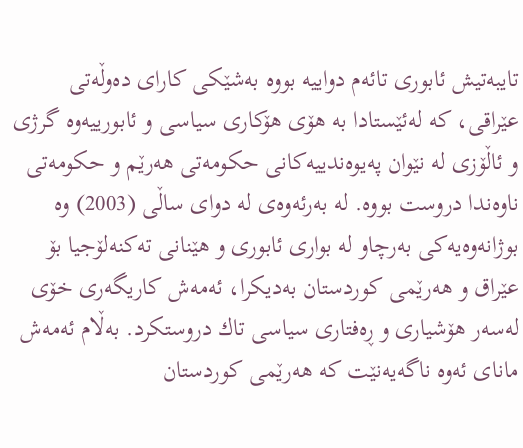تایبه‌تیش ئابورى تائه‌م دواییه‌ بووه‌ به‌شێكى كاراى ده‌وڵه‌تى عێراقى، كه‌ له‌ئێستادا به‌ هۆى هۆكارى سیاسى و ئابورییه‌وه‌ گرژى و ئاڵۆزى له‌ نێوان په‌یوه‌ندییه‌كانى حكومه‌تى هه‌رێم و حكومه‌تى ناوه‌ندا دروست بووه‌. له‌ به‌رئه‌وه‌ى له‌ دواى ساڵى (2003) وه‌ بوژانه‌وه‌یه‌كى به‌رچاو له‌ بوارى ئابورى و هێنانى ته‌كنه‌لۆجیا بۆ عێراق و هه‌رێمى كوردستان به‌دیكرا، ئه‌مه‌ش كاریگه‌رى خۆى له‌سه‌ر هۆشیارى و ڕه‌فتارى سیاسى تاك دروستكرد. به‌ڵام ئه‌مه‌ش ماناى ئه‌وه‌ ناگه‌یه‌نێت كه‌ هه‌رێمى كوردستان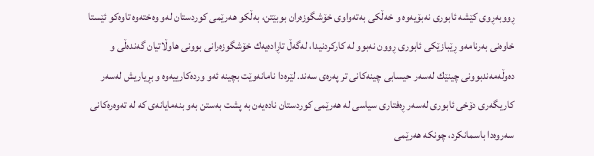ڕووبه‌ڕوى كێشه‌ ئابوری نه‌بۆیه‌وه‌ و خه‌ڵكى به‌ته‌واوى خۆشگوزه‌ران بوبێتن، به‌ڵكو هه‌رێمى كوردستان له‌و وه‌خته‌وه‌ تاوه‌كو ئێستا خاوه‌نى به‌رنامه‌و ڕێبازێكى ئابورى ڕوون نه‌بوو له‌ كاركردنیدا، له‌گه‌ڵ تاڕاده‌یه‌ك خۆشگوزه‌رانى بوونى هاوڵاتیان گه‌نده‌ڵى و ده‌وڵه‌مه‌ندبوونى چینێك له‌سه‌ر حیسابى چینه‌كانى تر په‌ره‌ى سه‌ند. لێره‌دا نامانه‌وێت بچینه‌ ئه‌و ورده‌كارییه‌وه‌ و بڕیاریش له‌سه‌ر كاریگه‌رى دۆخى ئابورى له‌سه‌ر ڕه‌فتارى سیاسى له‌ هه‌رێمى كوردستان ناده‌یه‌ن به‌ پشت به‌ستن به‌و بنه‌مایانه‌ى كه‌ له‌ ته‌وه‌ره‌كانى سه‌روه‌دا باسمانكرد، چونكه‌ هه‌رێمى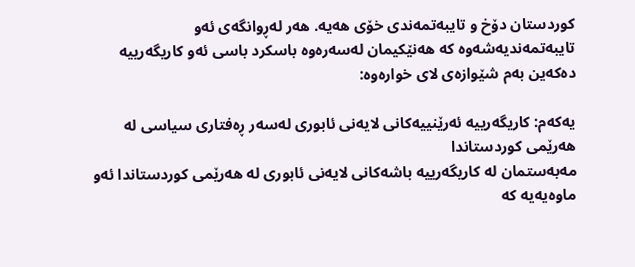كوردستان دۆخ و تایبه‌تمه‌ندى خۆى هه‌یه‌. هه‌ر له‌ڕوانگه‌ى ئه‌و تایبه‌تمه‌ندیه‌شه‌وه‌ كه‌ هه‌نێكیمان له‌سه‌ره‌وه‌ باسكرد باسى ئه‌و كاریگه‌رییه‌ ده‌كه‌ین به‌م شێوازه‌ى لاى خواره‌وه‌:

یه‌كه‌م: كاریگه‌رییه‌ ئه‌رێنییه‌كانى لایه‌نى ئابورى له‌سه‌ر ڕه‌فتارى سیاسى له‌ هه‌رێمى كوردستاندا
مه‌به‌ستمان له‌ كاریگه‌رییه‌ باشه‌كانى لایه‌نى ئابورى له‌ هه‌رێمى كوردستاندا ئه‌و ماوه‌یه‌یه‌ كه‌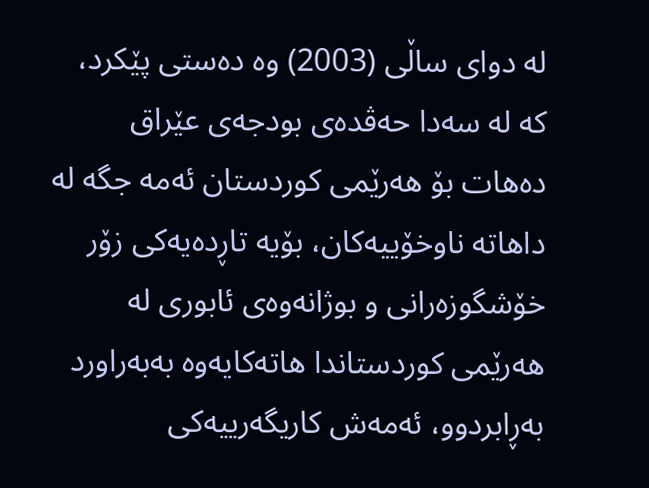له‌ دواى ساڵى (2003) وه‌ ده‌ستى پێكرد، كه‌ له‌ سه‌دا حه‌ڤده‌ى بودجه‌ى عێراق ده‌هات بۆ هه‌رێمى كوردستان ئه‌مه‌ جگه‌ له‌ داهاته‌ ناوخۆییه‌كان، بۆیه‌ تاڕده‌یه‌كى زۆر خۆشگوزه‌رانى و بوژانه‌وه‌ى ئابورى له‌ هه‌رێمى كوردستاندا هاته‌كایه‌وه‌ به‌به‌راورد به‌ڕابردوو، ئه‌مه‌ش كاریگه‌رییه‌كى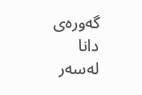گه‌وره‌ى دانا له‌سه‌ر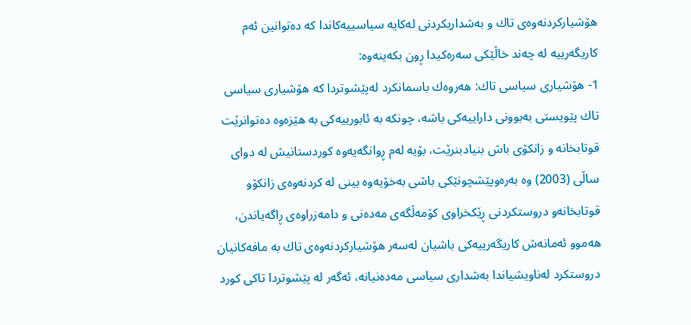هۆشیاركردنه‌وه‌ى تاك و به‌شداریكردنى له‌كایه‌ سیاسییه‌كاندا كه‌ ده‌توانین ئه‌م كاریگه‌رییه‌ له‌ چه‌ند خاڵێكى سه‌ره‌كیدا ڕون بكه‌ینه‌وه‌:
1- هۆشیارى سیاسى تاك: هه‌روه‌ك باسمانكرد له‌پێشوتردا كه‌ هۆشیارى سیاسى تاك پێویستى به‌بوونى داراییه‌كى باشه‌، چونكه‌ به‌ ئابورییه‌كى به‌ هێزه‌وه‌ ده‌توانرێت قوتابخانه‌ و زانكۆى باش بنیادبنرێت، بۆیه‌ له‌م ڕوانگه‌یه‌وه‌ كوردستانیش له‌ دواى ساڵى (2003) وه‌ به‌ره‌وپێشچونێكى باشى به‌خۆیه‌وه‌ بینى له‌ كردنه‌وه‌ى زانكۆو قوتابخانه‌و دروستكردنى ڕێكخراوى كۆمه‌ڵگه‌ى مه‌ده‌نى و دامه‌زراوه‌ى ڕاگه‌یاندن، هه‌موو ئه‌مانه‌ش كاریگه‌رییه‌كى باشیان له‌سه‌ر هۆشیاركردنه‌وه‌ى تاك به‌ مافه‌كانیان دروستكرد له‌ناویشیاندا به‌شدارى سیاسى مه‌ده‌نیانه‌، ئه‌گه‌ر له‌ پێشوتردا تاكى كورد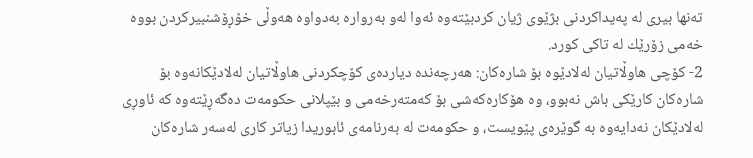ته‌نها بیرى له‌ په‌یداكردنى بژێوى ژیان كردبێته‌وه‌ ئه‌وا له‌و به‌رواره‌ به‌دواوه‌ هه‌وڵى خۆڕۆشنبیركردن بووه‌ خه‌مى زۆرێك له‌ تاكى كورد.
2- كۆچى هاوڵاتیان له‌لادێوه‌ بۆ شاره‌كان: هه‌رچه‌نده‌ دیارده‌ى كۆچكردنى هاوڵاتیان له‌لادێكانه‌وه‌ بۆ شاره‌كان كارێكى باش نه‌بوو، وه‌ هۆكاره‌كه‌شى بۆ كه‌مته‌رخه‌مى و بێپلانى حكومه‌ت ده‌گه‌ڕێته‌وه‌ كه‌ ئاوڕى له‌لادێكان نه‌دایه‌وه‌ به‌ گوێره‌ى پێویست، و حكومه‌ت له‌ به‌رنامه‌ى ئابوریدا زیاتر كارى له‌سه‌ر شاره‌كان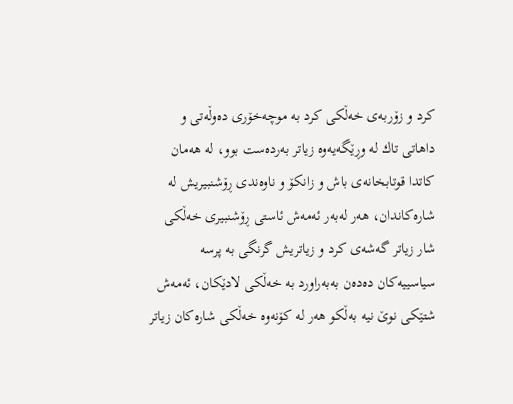كرد و زۆربه‌ى خه‌ڵكى كرد به‌ موچه‌خۆرى ده‌وڵه‌تى و داهاتى تاك له‌ وڕێگه‌یه‌وه‌ زیاتر به‌رده‌ست بوو، له‌ هه‌مان كاتدا قوتابخانه‌ى باش و زانكۆ و ناوه‌ندى ڕۆشنبیریش له‌ شاره‌كاندان، هه‌ر له‌به‌ر ئه‌مه‌ش ئاستى ڕۆشنبیرى خه‌ڵكى شار زیاتر گه‌شه‌ى كرد و زیاتریش گرنگی به‌ پرسه‌ سیاسییه‌كان ده‌ده‌ن به‌به‌راورد به‌ خه‌ڵكى لادێكان، ئه‌مه‌ش شتێكى نوێ نیه‌ به‌ڵكو هه‌ر له‌ كۆنه‌وه‌ خه‌ڵكى شاره‌كان زیاتر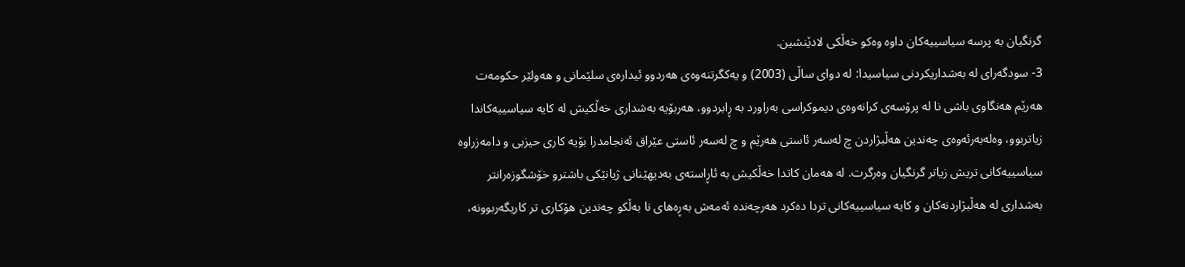گرنگیان به‌ پرسه‌ سیاسییه‌كان داوه‌ وه‌كو خه‌ڵكى لادێنشین.
3- سودگه‌راى له‌ به‌شداریكردنى سیاسیدا: له‌ دواى ساڵى (2003) و یه‌كگرتنه‌وه‌ى هه‌ردوو ئیداره‌ى سلێمانى و هه‌ولێر حكومه‌ت هه‌رێم هه‌نگاوى باشى نا له‌ پرۆسه‌ى كرانه‌وه‌ى دیموكراسى به‌راورد به‌ ڕابردوو، هه‌ربۆیه‌ به‌شدارى خه‌ڵكیش له‌ كایه‌ سیاسییه‌كاندا زیاتربوو، وه‌له‌به‌رئه‌وه‌ى چه‌ندین هه‌ڵبژاردن چ له‌سه‌ر ئاستى هه‌رێم و چ له‌سه‌ر ئاستى عێراق ئه‌نجامدرا بۆیه‌ كارى حیزبى و دامه‌زراوه‌ سیاسییه‌كانى تریش زیاتر گرنگیان وه‌رگرت. له‌ هه‌مان كاتدا خه‌ڵكیش به‌ ئاڕاسته‌ى به‌دیهێنانى ژیانێكى باشترو خۆشگوزه‌رانتر به‌شدارى له‌ هه‌ڵبژاردنه‌كان و كایه‌ سیاسییه‌كانى تردا ده‌كرد هه‌رچه‌نده‌ ئه‌مه‌ش به‌ڕه‌هاى نا به‌ڵكو چه‌ندین هۆكارى تر كاریگه‌ربوونه‌،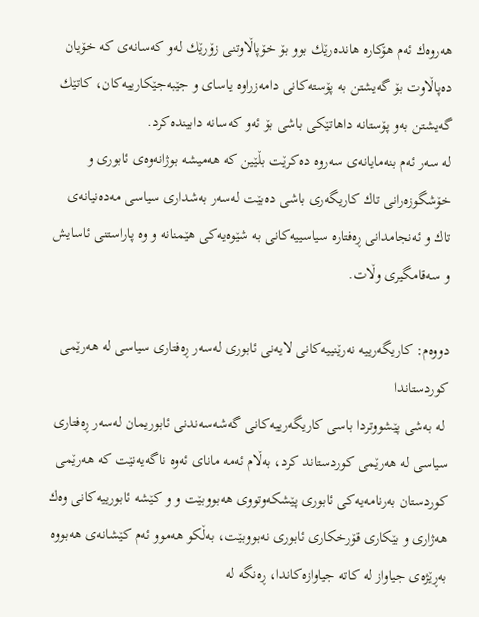هه‌روه‌ك ئه‌م هۆكاره‌ هانده‌رێك بوو بۆ خۆپاڵاوتنى زۆرێك له‌و كه‌سانه‌ى كه‌ خۆیان ده‌پاڵاوت بۆ گه‌یشتن به‌ پۆسته‌كانى دامه‌زراوه‌ یاساى و جێبه‌جێكارییه‌كان، كاتێك گه‌یشتن به‌و پۆستانه‌ داهاتێكى باشى بۆ ئه‌و كه‌سانه‌ دابینده‌كرد.
له‌ سه‌ر ئه‌م بنه‌مایانه‌ى سه‌روه‌ ده‌كرێت بڵێین كه‌ هه‌میشه‌ بوژانه‌وه‌ى ئابورى و خۆشگوزه‌رانى تاك كاریگه‌رى باشى ده‌بێت له‌سه‌ر به‌شدارى سیاسى مه‌ده‌نیانه‌ى تاك و ئه‌نجامدانى ڕه‌فتاره‌ سیاسییه‌كانى به‌ شێوه‌یه‌كى هێمنانه‌ و وه‌ پاراستنى ئاسایش و سه‌قامگیرى وڵات.

دووه‌م: كاریگه‌رییه‌ نه‌رێنییه‌كانى لایه‌نى ئابورى له‌سه‌ر ڕه‌فتارى سیاسى له‌ هه‌رێمى كوردستاندا
 له‌ به‌شى پێشووتردا باسى كاریگه‌رییه‌كانى گه‌شه‌سه‌ندنى ئابوریمان له‌سه‌ر ڕه‌فتارى سیاسى له‌ هه‌رێمى كوردستاند كرد، به‌ڵام ئه‌مه‌ ماناى ئه‌وه‌ ناگه‌یه‌نێت كه‌ هه‌رێمى كوردستان به‌رنامه‌یه‌كى ئابورى پێشكه‌وتووى هه‌بووبێت و و كێشه‌ ئابورییه‌كانى وه‌ك هه‌ژارى و بێكارى قۆرخكارى ئابورى نه‌بووبێت، به‌ڵكو هه‌موو ئه‌م كێشانه‌ى هه‌بووه‌ به‌ڕێژه‌ى جیاواز له‌ كاته‌ جیاوازه‌كاندا، ڕه‌نگه‌ له‌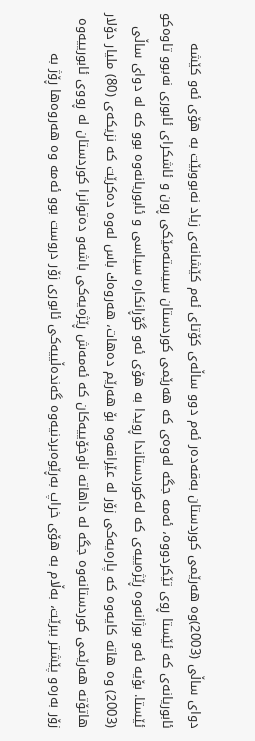دواى ساڵى (2003)وه‌ هه‌رێمى كوردستان به‌قه‌ده‌ر ئه‌م دوو ساڵه‌ى كۆتاى ئه‌م كێشانه‌ى زیاد نه‌بووبێت به‌ هۆى ئه‌و كێشه‌ ئابوریانه‌ى كه‌ ئێستا ڕوى تێكردووه‌، ئه‌مه‌ جگه‌ له‌وه‌ى كه‌ هه‌رێمى كوردستان سیسته‌مێكى ڕون و ئاشكراى ئابورى نه‌بوو تاوه‌كو ئێستا. بۆیه‌ ئه‌و بوژانه‌وه‌ ڕێژه‌ییه‌ى كه‌ له‌كوردستاندا ڕویدا به‌ هۆى ئه‌و گۆڕانكاره‌ سیاسى و ئابوریانه‌وه‌ بوو كه‌ له‌ دواى ساڵى (2003) وه‌ هاته‌ كایه‌وه‌ كه‌ پاره‌یه‌كى زۆر له‌ عێراقه‌وه‌ بۆ هه‌رێم ده‌هات، هه‌روه‌ك باس له‌وه‌ ده‌كرێت كه‌ نزیكه‌ى (80) ملیار دۆلار هاتۆته‌ هه‌رێمى كوردستانه‌وه‌ جگه‌ له‌ داهاته‌ ناوخۆییه‌كان كه‌ ئه‌مه‌ش ڕێژه‌یه‌كى باشه‌و ده‌توانرا كوردستان له‌ ڕووى ئابورییه‌وه‌ زۆر به‌ره‌و پێشتر ببرێت، به‌ڵام به‌ هۆى خراپ به‌ڕێوه‌بردنیه‌وه‌ گه‌نده‌ڵییه‌كى ئابورى زۆر دروست بوو ئه‌مه‌ وه‌ هه‌روه‌ها ڕۆژ به‌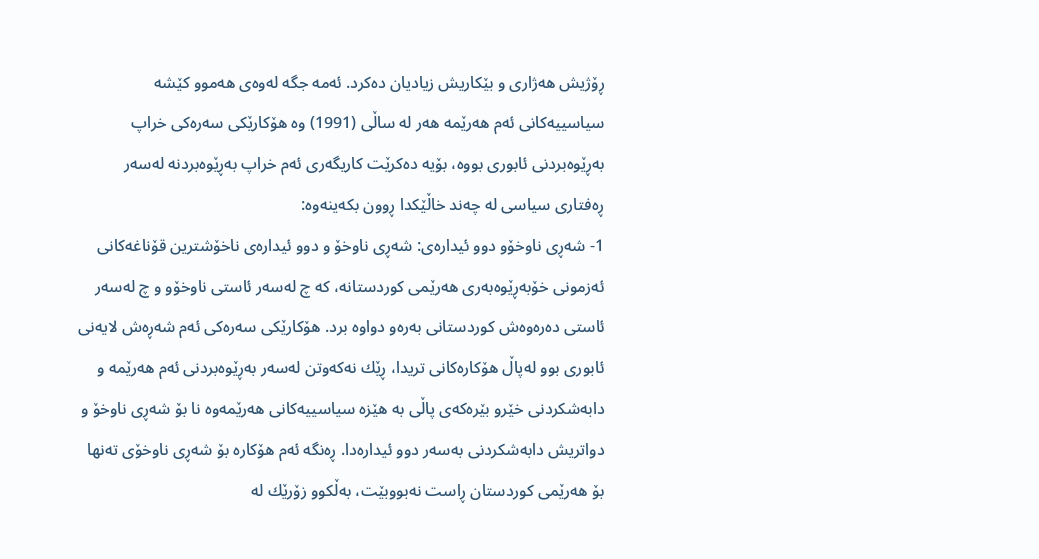ڕۆژیش هه‌ژارى و بێكاریش زیادیان ده‌كرد. ئه‌مه‌ جگه‌ له‌وه‌ى هه‌موو كێشه‌ سیاسییه‌كانى ئه‌م هه‌رێمه‌ هه‌ر له‌ ساڵى (1991) وه‌ هۆكارێكى سه‌ره‌كى خراپ به‌ڕێوه‌بردنى ئابورى بووه‌، بۆیه‌ ده‌كرێت كاریگه‌رى ئه‌م خراپ به‌ڕێوه‌بردنه‌ له‌سه‌ر ڕه‌فتارى سیاسى له‌ چه‌ند خاڵێكدا ڕوون بكه‌ینه‌وه‌:
1- شه‌ڕى ناوخۆو دوو ئیداره‌ى: شه‌ڕى ناوخۆ و دوو ئیداره‌ى ناخۆشترین قۆناغه‌كانى ئه‌زمونى خۆبه‌ڕێوه‌به‌رى هه‌رێمى كوردستانه‌، كه‌ چ له‌سه‌ر ئاستى ناوخۆو و چ له‌سه‌ر ئاستى ده‌ره‌وه‌ش كوردستانى به‌ره‌و دواوه‌ برد. هۆكارێكى سه‌ره‌كى ئه‌م شه‌ڕه‌ش لایه‌نى ئابورى بوو له‌پاڵ هۆكاره‌كانى تریدا، ڕێك نه‌كه‌وتن له‌سه‌ر به‌ڕێوه‌بردنى ئه‌م هه‌رێمه‌ و دابه‌شكردنى خێرو بێره‌كه‌ى پاڵى به‌ هێزه‌ سیاسییه‌كانى هه‌رێمه‌وه‌ نا بۆ شه‌ڕى ناوخۆ و دواتریش دابه‌شكردنى به‌سه‌ر دوو ئیداره‌دا. ڕه‌نگه‌ ئه‌م هۆكاره‌ بۆ شه‌ڕى ناوخۆى ته‌نها بۆ هه‌رێمى كوردستان ڕاست نه‌بووبێت، به‌ڵكوو زۆرێك له‌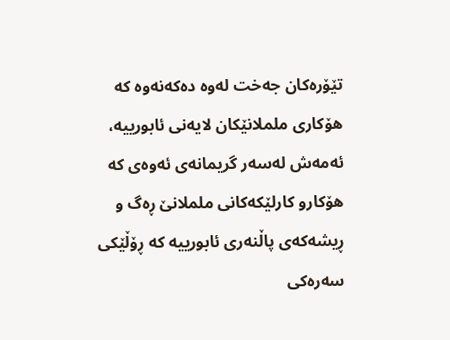تێۆره‌كان جه‌خت له‌وه‌ ده‌كه‌نه‌وه‌ كه‌ هۆكارى ململانێكان لایه‌نى ئابورییه‌، ئه‌مه‌ش له‌سه‌ر گریمانه‌ى ئه‌وه‌ى كه‌ هۆكارو كارلێكه‌كانى ململانێ ڕه‌گ و ڕیشه‌كه‌ى پاڵنه‌رى ئابورییه‌ كه‌ ڕۆڵێكى سه‌ره‌كى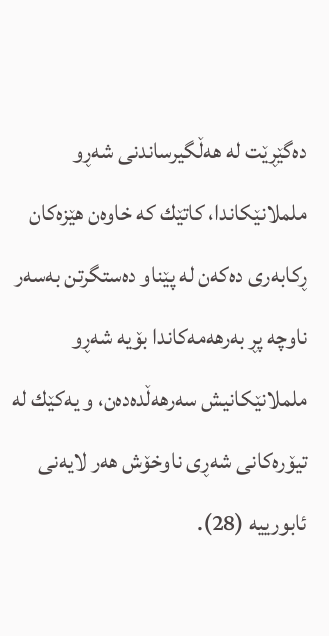ده‌گێڕێت له‌ هه‌ڵگیرساندنى شه‌ڕو ململانێكاندا، كاتێك كه‌ خاوه‌ن هێزه‌كان ڕكابه‌رى ده‌كه‌ن له‌ پێناو ده‌ستگرتن به‌سه‌ر ناوچه‌ پڕ به‌رهه‌مه‌كاندا بۆیه‌ شه‌ڕو ململانێكانیش سه‌رهه‌ڵده‌ده‌ن، و یه‌كێك له‌ تیۆره‌كانى شه‌ڕى ناوخۆش هه‌ر لایه‌نى ئابورییه‌ (28).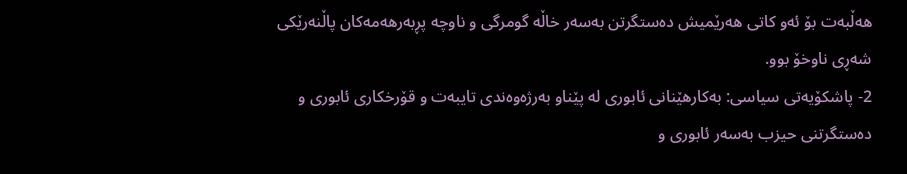هه‌ڵبه‌ت بۆ ئه‌و كاتى هه‌رێمیش ده‌ستگرتن به‌سه‌ر خاڵه‌ گومرگى و ناوچه‌ پڕبه‌رهه‌مه‌كان پاڵنه‌رێكى شه‌ڕى ناوخۆ بوو.
2- پاشكۆیه‌تى سیاسى: به‌كارهێنانى ئابورى له‌ پێناو به‌رژه‌وه‌ندى تایبه‌ت و قۆرخكارى ئابورى و ده‌ستگرتنى حیزب به‌سه‌ر ئابورى و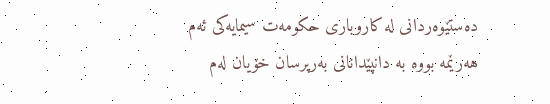ده‌ستێوه‌ردانى له‌ كاروبارى حكومه‌ت سیمایه‌كى ئه‌م هه‌رێمه‌ بووه‌ به‌ دانپێدانانى به‌رپرسان خۆیان له‌م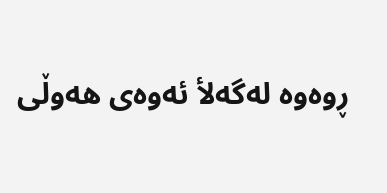ڕوه‌وه‌ له‌گه‌لأ ئه‌وه‌ى هه‌وڵى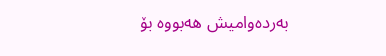به‌رده‌وامیش هه‌بووه‌ بۆ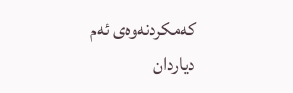كه‌مكردنه‌وه‌ى ئه‌م دیاردان